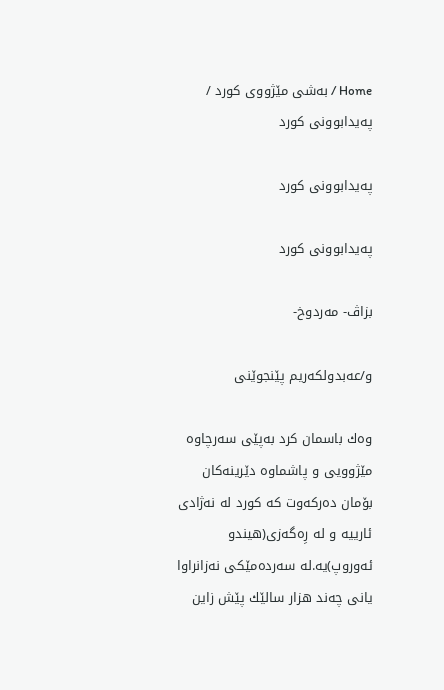Home / بەشی مێژووی كورد / په‌یدابوونی کورد

په‌یدابوونی کورد

په‌یدابوونی کورد

بزاڤ- مەردوخ-

و/عەبدولکەریم پێنجوێنی

وه‌ك باسمان كرد به‌‌پێی سه‌‌رچاوه‌ مێژوویی و پاشماوه‌ دێرینه‌‌كان بۆمان ده‌ركه‌‌وت كه‌ كورد له ‌‌نه‌ژادی ئارییه‌ و له‌ رِه‌گه‌‌زی(هیندو ئه‌‌وروپ)یه‌.له‌ سه‌‌رده‌مێكی نه‌‌زانراوا یانی چه‌‌ند هزار سالێك پێش زاین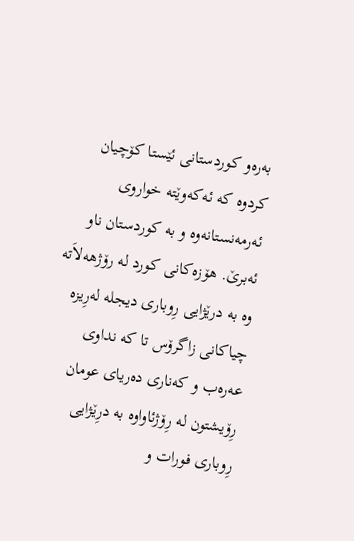به‌‌ره‌و كوردستانی ئێستا كۆچیان كردوه‌ كه ‌‌ئه‌‌كه‌وێته‌ خواروی ئه‌‌رمه‌‌نستانه‌‌وه‌ و به‌ كوردستان ناو ئه‌‌برێ. هۆزه‌كانی كورد له‌ رۆژهه‌لاَته‌ وه‌ به‌ درێژایی رِوباری دیجله‌ له‌‌رِیزه‌ چیاکانی زاگرۆس تا كه‌ نداوی عه‌‌ره‌ب و كه‌‌ناری ده‌ریای عومان رِۆیشتون له ‌‌رِۆژئاواوه‌ به‌ درِێژایی رِوباری فورات و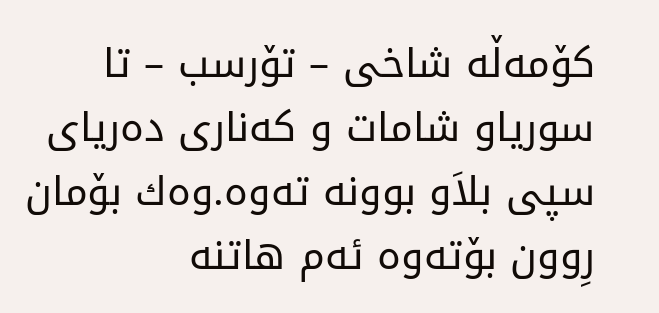كۆمه‌‌ڵه‌ شاخی – تۆرسب – تا سوریاو شامات و كه‌‌ناری ده‌ریای سپی بلاَو بوونه‌ ته‌‌وه‌.وه‌ك بۆمان رِوون بۆته‌‌وه‌ ئه‌م هاتنه‌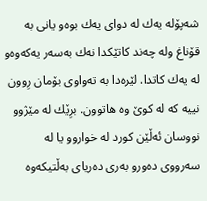شه‌‌پۆله‌ یه‌‌ك له‌ دوای یه‌‌ك بوه‌و یانی به‌ قۆناغ وله‌ چه‌‌ند كاتێكدا نه‌‌ك به‌‌سه‌‌ر یه‌كه‌وه‌و له‌ یه‌‌ك كاتدا. لێره‌دا به‌ ته‌‌واوی بۆمان رِوون نییه‌ كه‌ له‌ كوێ وه‌ هاتوون. برِێك له‌ مێژوو نووسان ئه‌‌ڵێن كورد له‌ خواروو یا له‌ سه‌‌رووی ده‌ورو به‌‌ری ده‌ریای به‌‌ڵتیكه‌وه‌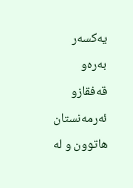یه‌‌كسه‌‌ر به‌‌ره‌و قه‌‌فقازو ئه‌‌رمه‌‌نستان هاتوون و له‌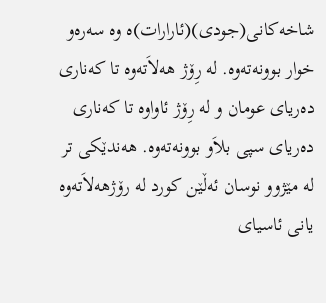شاخه‌‌كانی(جودی)(ئارارات)ه‌ وه ‌سه‌‌ره‌و خوار بوونه‌‌ته‌‌وه‌. له‌ رِۆژ هه‌‌لاَته‌‌وه‌ تا كه‌‌ناری ده‌ریای عومان و له‌ رِۆژ ئاواوه‌ تا كه‌‌ناری ده‌ریای سپی بلاَو بوونه‌‌ته‌‌وه‌. هه‌‌ندێكی تر له‌ مێژوو نوسان ئه‌‌ڵێن كورد له‌ رۆژهه‌لاَته‌‌وه‌ یانی ئاسیای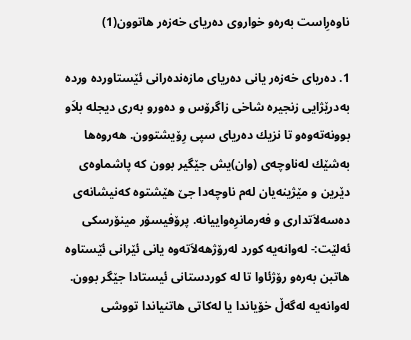ناوه‌رِاست به‌‌ره‌و خواروی ده‌ریای خه‌‌زه‌ر هاتوون(1)

1. ده‌ریای خه‌زه‌ر یانی ده‌ریای مازه‌نده‌رانی ئێستاورده‌ ورده‌ به‌‌درێژایی زنجیره‌ شاخی زاگرۆس و ده‌ورو به‌‌ری دیجله‌ بلاَو بوونه‌‌ته‌‌وه‌و تا نزیك ده‌ریای سپی رِۆیشتوون. هه‌‌روه‌ها به‌‌شێك له‌‌ناوچه‌ی (وان)یش جێگیر بوون كه‌ پاشماوه‌ی دێرین و مێژینه‌‌یان له‌م ناوچه‌‌دا جێ هێشتوه‌ كه‌‌نیشانه‌‌ی ده‌سه‌لاَتداری و فه‌‌رمانرِه‌واییانه‌. پرۆفیسۆر مینۆرسكی ئه‌‌لێت:- له‌‌وانه‌یه ‌‌كورد له‌‌رۆژهه‌لاَته‌‌وه‌ یانی ئێرانی ئێستاوه‌ هاتبن به‌‌ره‌و رۆژئاوا تا له‌ كوردستانی ئیستادا جێگر بوون. له‌‌وانه‌‌یه‌‌ له‌‌گه‌ڵ خۆیاندا یا له‌‌كاتی هاتنیاندا تووشی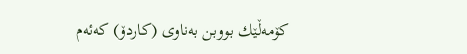كۆمه‌‌ڵێك بووبن به‌‌ناوی (كاردۆ) كه‌‌ئه‌‌م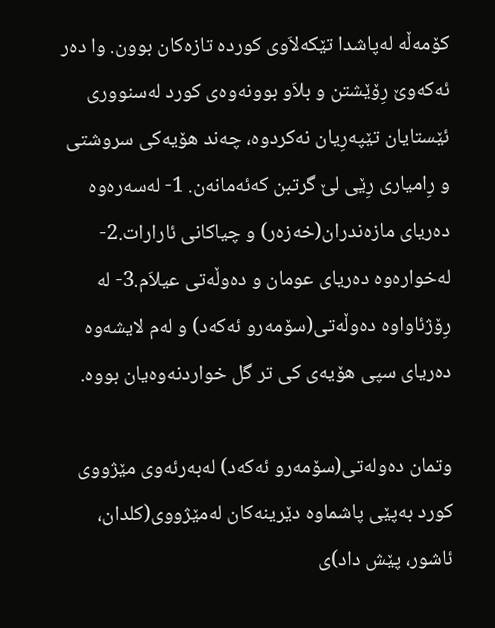كۆمه‌‌ڵه‌ له‌پاشدا تێكه‌‌لاَوی كورده‌ تازه‌كان بوون. وا ده‌ر ئه‌‌كه‌‌وێ رِۆێشتن و بلاَو بوونه‌‌وه‌ی كورد له‌‌سنووری ئێستایان تێپه‌رِیان نه‌‌كردوه‌، چه‌‌ند هۆیه‌‌كی سروشتی و رِامیاری رِێی لێ گرتبن كه‌‌ئه‌‌مانه‌‌ن. 1- له‌‌سه‌‌ره‌وه‌ ده‌ریای مازه‌ندران(خه‌‌زه‌ر) و چیاكانی ئارارات.2- له‌‌خواره‌وه‌ ده‌ریای عومان و ده‌وڵه‌‌تی عیلاَم.3- له‌ رِۆژئاواوه‌ ده‌وڵه‌‌تی(سۆمه‌‌رو ئه‌‌كه‌‌د) و له‌‌م لایشه‌‌وه‌ ده‌ریای سپی هۆیه‌‌ی كی تر گل خواردنه‌‌وه‌یان بووه‌.

وتمان ده‌وله‌‌تی(سۆمه‌‌رو ئه‌‌كه‌‌د) له‌‌به‌‌رئه‌‌وی مێژووی كورد به‌‌پێی پاشماوه‌ دێرینه‌‌كان له‌‌مێژووی(كلدان، ئاشور، پێش داد)ی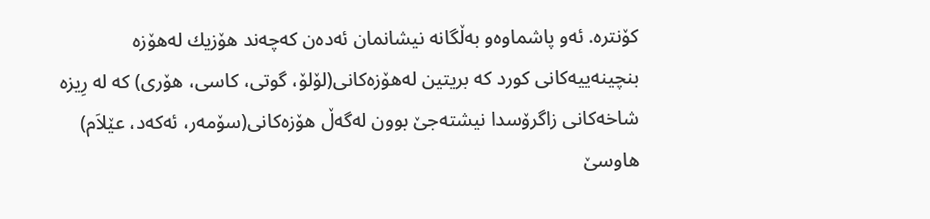كۆنتره‌. ئه‌‌و پاشماوه‌و به‌‌ڵگانه‌ نیشانمان ئه‌‌ده‌ن كه‌‌چه‌‌ند هۆزیك له‌‌هۆزه‌ بنچینه‌‌ییه‌كانى كورد كه‌‌ بریتین له‌‌هۆزه‌كانی(لۆلۆ، گوتی، كاسی، هۆری) كه ‌‌له‌ رِیزه‌ شاخه‌‌كانی زاگرۆسدا نیشته‌‌جێ بوون له‌‌گه‌ڵ هۆزه‌كانی(سۆمه‌‌ر، ئه‌‌كه‌‌د، عێلاَم) هاوسێ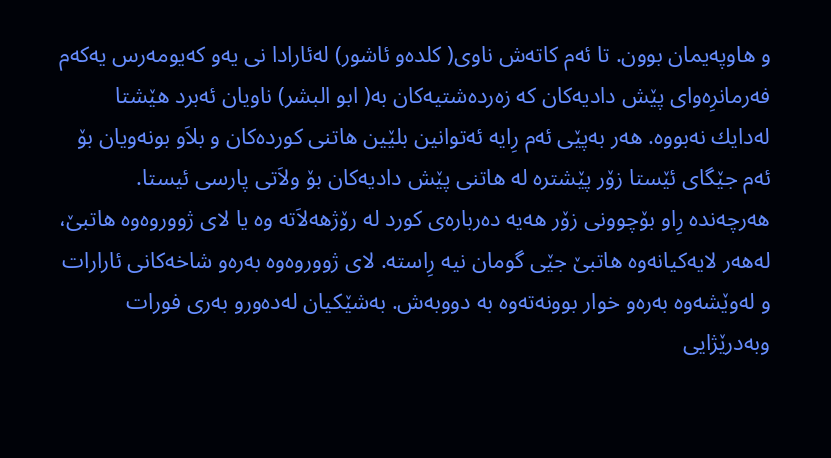و هاوپه‌‌یمان بوون. تا ئه‌‌م كاته‌‌ش ناوی( كلده‌و ئاشور) له‌‌ئارادا نی یه‌‌و كه‌‌یومه‌‌رس یه‌كه‌‌م فه‌‌رمانرِه‌وای پێش دادیه‌‌كان كه ‌‌زه‌رده‌شتیه‌‌كان به‌( ابو البشر) ناویان ئه‌‌برد هێشتا له‌‌دایك نه‌‌بووه‌. هه‌‌ر به‌‌پێى ئه‌‌م رِایه ‌‌ئه‌توانین بلێین هاتنی كورده‌كان و بلاَو بونه‌‌ویان بۆ ئه‌‌م جێگای ئێستا زۆر پێشتره‌ له‌ هاتنی پێش دادیه‌‌كان بۆ ولاَتى پارسی ئیستا. هه‌‌رچه‌‌نده‌ رِاو بۆچوونی زۆر هه‌‌یه‌ ده‌رباره‌ی كورد له‌ ‌رۆژهه‌لاَته‌ وه‌ یا لای ژووروه‌وه‌ هاتبێ، له‌‌هه‌‌ر لایه‌‌كیانه‌‌وه‌ هاتبێ جێی گومان نیه ‌‌رِاسته‌. لای ژووروه‌وه‌ به‌‌ره‌و شاخه‌‌كانی ئارارات و له‌‌وێشه‌وه‌ به‌‌ره‌و خوار بوونه‌‌ته‌‌وه‌ به‌ دووبه‌‌ش. به‌‌شێكیان له‌‌ده‌ورو به‌‌ری فورات وبه‌‌درێژایی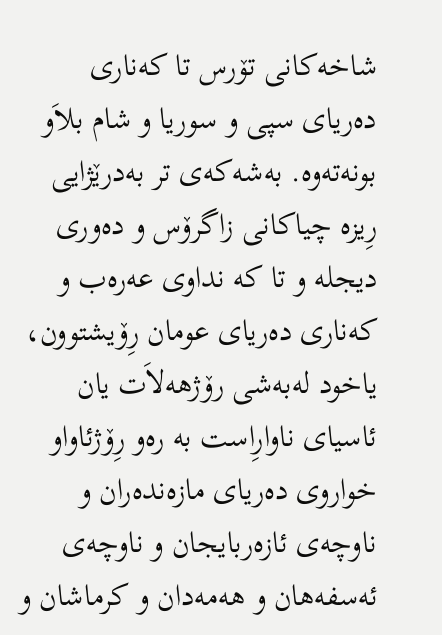شاخه‌‌كانی تۆرس تا كه‌‌ناری ده‌ریای سپی و سوریا و شام بلاَو بونه‌‌ته‌‌وه‌. به‌‌شه‌‌كه‌‌ى تر به‌‌درێژایی رِیزه‌ چیاكانی زاگرۆس و ده‌وری دیجله‌ و تا كه‌ نداوی عه‌‌ره‌ب و كه‌‌ناری ده‌ریای عومان رِۆیشتوون، یاخود له‌‌به‌‌شی رۆژهه‌لاَت یان ئاسیای ناوارِاست به‌ ره‌و رِۆژئاواو خواروى ده‌ریای مازه‌نده‌ران و ناوچه‌‌ی ئازه‌ربایجان و ناوچه‌ى ئه‌‌سفه‌‌هان و هه‌‌مه‌‌دان و كرماشان و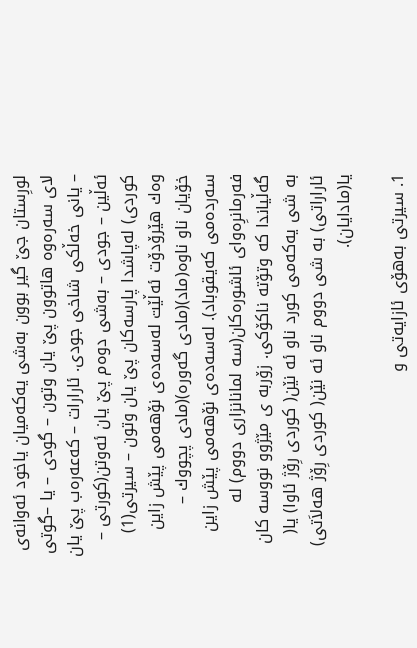لورِستان جێ گیر بوون به‌‌شی یه‌‌كه‌‌میان یاخود ئه‌‌وانه‌‌ی لای سه‌‌ره‌وه‌ هاتوون پێ یان وتون – گودی – یا –گوتی – یانی خه‌‌ڵكی شاخی جودی. ئارارات – كه‌‌عه‌‌ره‌ب پێ یان ئه‌‌ڵین – جودی – به‌‌شی دوه‌م پێ یان ئه‌‌وتن(كورتی – كوردی) له‌‌پاشدا پارسه‌‌كان پێ یان وتون – سیرتی(1) وه‌ك هێرۆدۆت ئه‌‌ڵێت له‌‌سه‌‌ده‌ی نۆهه‌‌می پێش زاین خۆیان ناو ناوه‌(ماد)(مادی گه‌‌وره‌)(مادی پچووك – سه‌‌رده‌می كه‌یقوباد). له‌‌سه‌‌ده‌ی نۆهه‌‌می پێش زاین فه‌‌رمانرِه‌وای ئاشوره‌كان(سه‌ لمانانزاری دووم) له‌ گه‌ڵیاندا كه‌ وتۆته‌ ناكۆكی. زۆربه‌ ی مێژوو نووسه‌ كان به‌ شی یه‌كه‌می كورد ناو ئه‌ نێن( كوردی رِۆژ ئاوا) یا( ئاراراتی) به‌ شی دووم ناو ئه‌ نێن( كوردی رِۆژ هه‌لاَتى) یا(مادایان).

1. سیرتی به‌هۆی ئازایه‌تی و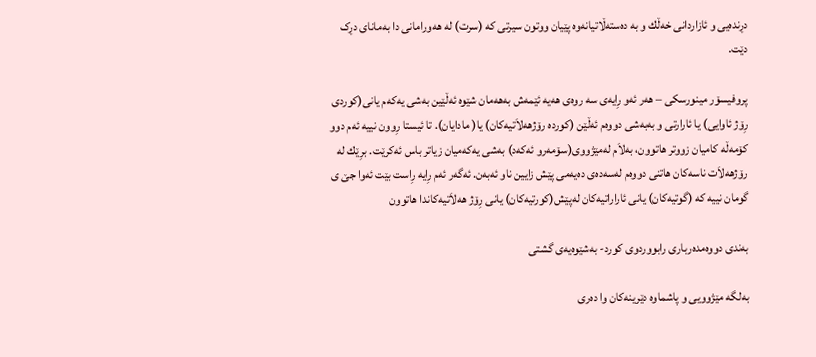دڕنده‌یی و ئازاردانی خه‌ڵك و به‌ ده‌سته‌ڵاتیانه‌وه‌ پێیان ووتون سیرتی که‌ (سرت) له‌ هه‌ورامانی دا به‌مانای دڕک دێت.

پروفیسۆر مینورسكی – هه‌ر ئه‌و رِایه‌ی سه‌ روه‌ى هه‌یه‌ ئێمه‌ش به‌هه‌مان شێوه‌ ئه‌ڵێین به‌‌شی یه‌كه‌‌م یانی(كوردى رِۆژ ئاوایى) یا ئارارتی و به‌‌به‌‌شى دووه‌م ئه‌‌ڵێن (كورده‌ رۆژهه‌لاَتیه‌‌كان) یا( مادایان). تا ئیستا رِوون نییه‌ ئه‌م دوو كۆمه‌ڵه‌ كامیان زووتر هاتوون، به‌‌لاَم له‌‌مێژووی(سۆمه‌‌رو ئه‌‌كه‌‌د) به‌‌شی یه‌كه‌میان زیاتر باس ئه‌‌كرێت. برِێك له‌ رۆژهه‌لاَت ناسه‌‌كان هاتنى دووه‌م له‌‌سه‌‌ده‌ی ده‌یه‌‌مى پێش زایین ناو ئه‌به‌‌ن. ئه‌گه‌ر ئه‌‌م رِایه ‌‌رِاست بێت ئه‌‌وا جێ ی گومان نییه‌ كه‌ (گوتیه‌‌كان) یانی ئاراراتیه‌‌كان له‌‌پێش(كورتیه‌‌كان) یانی رِۆژ هه‌لاَتیه‌‌كاندا هاتوون

به‌ندی دووه‌مده‌رباری رابووردوی كورد- به‌‌شێوه‌یه‌ى گشتى

به‌‌لگه‌ مێژوویی و پاشماوه‌ دێرینه‌‌كان وا ده‌ری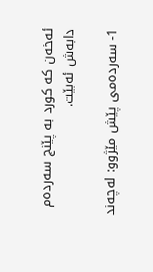ئه‌‌خه‌‌ن كه‌‌ كورد به‌‌ پێنج سه‌‌رده‌م دابه‌ش ئه‌‌بێت.

1- سه‌‌رده‌مى پێش مێژوو: له‌‌چه‌‌ند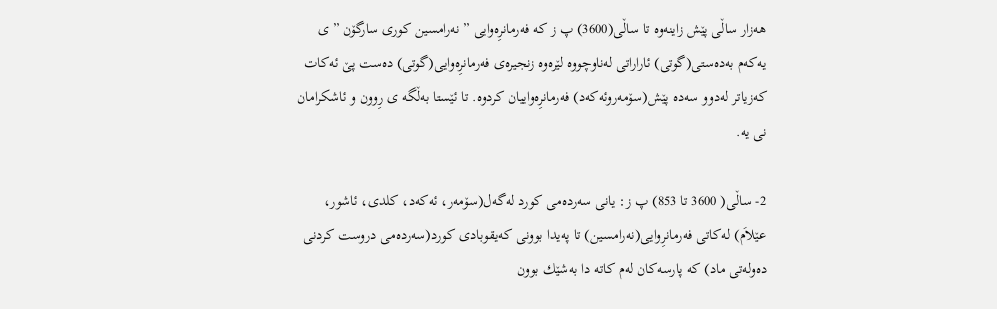هه‌‌زار ساڵى پێش زاینه‌‌وه‌ تا ساڵى(3600) پ ز كه‌ فه‌‌رمانرِه‌وایی ” نه‌‌رامسین كوری سارگۆن ” ی یه‌‌كه‌‌م به‌‌ده‌ستى(گوتى) ئاراراتى له‌‌ناوچووه‌ لێره‌وه‌ زنجیره‌ی فه‌رمانرِه‌وایی(گوتى) ده‌ست پێ ئه‌‌كات كه‌‌زیاتر له‌‌دوو سه‌‌ده‌ پێش(سۆمه‌‌روئه‌‌كه‌‌د) فه‌‌رمانرِه‌واییان كردوه‌. تا ئێستا به‌‌ڵگه‌ ی رِوون و ئاشكرامان نى یه‌.

2- ساڵی( 3600 تا 853) پ ز: یانى سه‌‌رده‌مى كورد له‌‌گه‌‌ل(سۆمه‌‌ر، ئه‌‌كه‌‌د، كلدی، ئاشور، عێلاَم) له‌‌كاتى فه‌‌رمانرِوایی(نه‌‌رامسین) تا په‌‌یدا بوونی كه‌‌یقوبادی كورد(سه‌رده‌مى دروست كردنى ده‌وله‌‌تى ماد) كه‌‌ پارسه‌‌كان له‌‌م كاته‌ دا به‌‌شێك بوون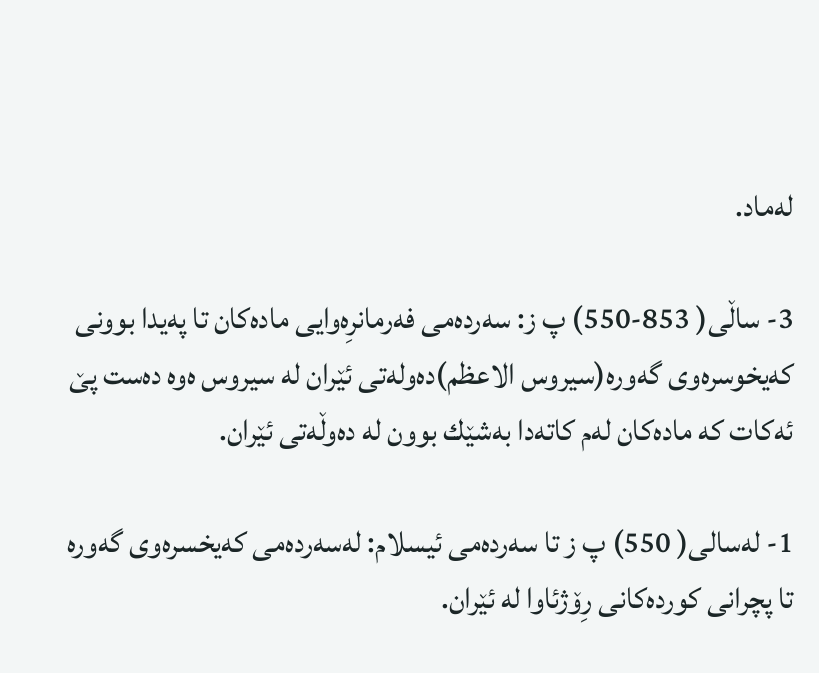له‌‌ماد.

3- ساڵی( 853-550) پ ز: سه‌‌رده‌مى فه‌‌رمانرِه‌وایى ماده‌كان تا په‌‌یدا بوونى كه‌‌یخوسره‌وی گه‌وره‌(سیروس الاعظم)ده‌وله‌‌تى ئێران له ‌‌سیروس ه‌‌وه‌ ده‌ست پێ ئه‌‌كات كه ‌‌ماده‌كان له‌‌م كاته‌‌دا به‌‌شێك بوون له‌ ده‌وڵه‌‌تى ئێران.

1- له‌‌سالى( 550) پ ز تا سه‌‌رده‌مى ئیسلام: له‌‌سه‌‌رده‌مى كه‌‌یخسره‌وی گه‌‌وره‌ تا پچرانى كورده‌كانى رِۆژئاوا له ‌‌ئێران.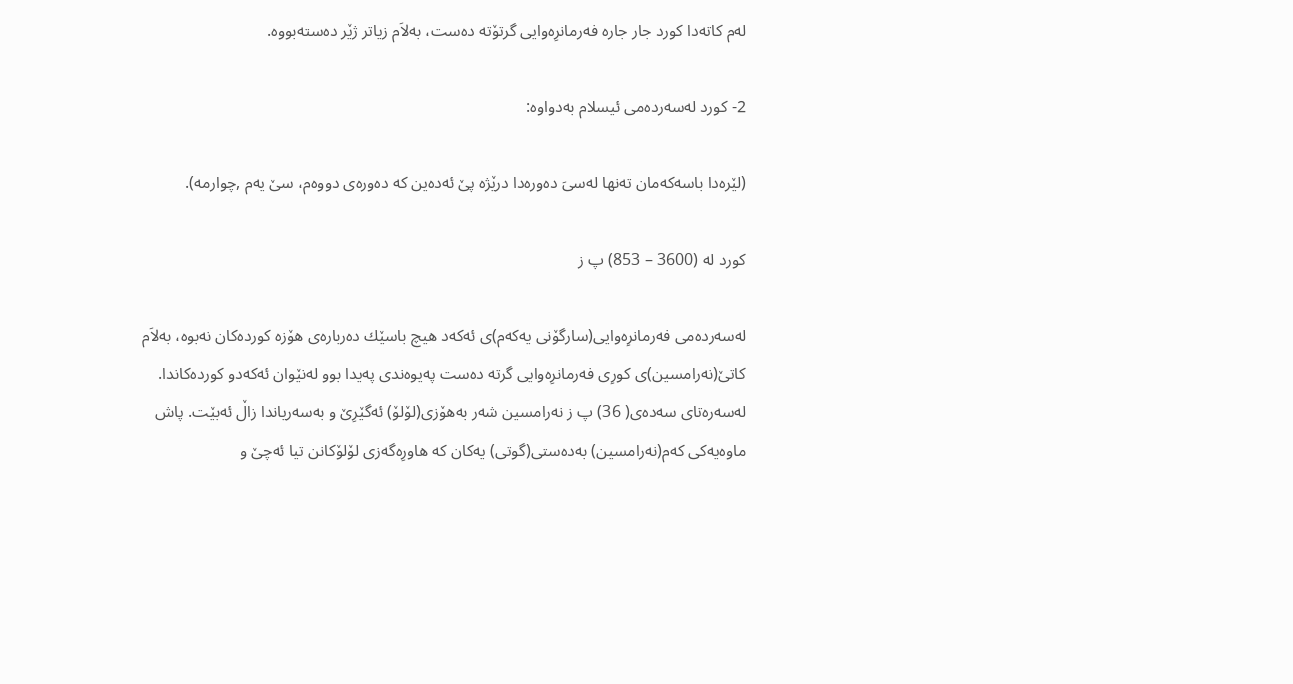له‌‌م كاته‌‌دا كورد جار جاره‌ فه‌‌رمانرِه‌وایی گرتۆته‌ ده‌ست، به‌‌لاَم زیاتر ژێر ده‌سته‌‌بووه‌.

2- كورد له‌‌سه‌‌رده‌مى ئیسلام به‌‌دواوه:

(لێره‌دا باسه‌‌كه‌‌مان ته‌‌نها له‌سىَ ده‌وره‌دا درێژه‌ پێ ئه‌‌ده‌ین كه ‌‌ده‌وره‌ی دووه‌م، سێ یه‌م ,چوارمه).

كورد له ‌(3600 – 853) پ ز

له‌سه‌رده‌می فه‌رمانرِه‌وایی(سارگۆنى یه‌‌كه‌‌م)ی ئه‌‌كه‌‌د هیچ باسێك ده‌رباره‌ی هۆزه‌ كورده‌كان نه‌‌بوه،‌ به‌‌لاَم كاتێ(نه‌‌رامسین)ی كورِی فه‌‌رمانرِه‌وایی گرته‌ ده‌ست په‌‌یوه‌ندی په‌‌یدا بوو له‌‌نێوان ئه‌‌كه‌‌دو كورده‌كاندا. له‌‌سه‌‌ره‌تای سه‌‌ده‌ی( 36) پ ز نه‌‌رامسین شه‌‌ر به‌هۆزی(لۆلۆ) ئه‌‌گێرِێ و به‌‌سه‌‌ریاندا زاڵ ئه‌‌بێت. پاش ماوه‌یه‌‌كى كه‌‌م(نه‌‌رامسین) به‌‌ده‌ستى(گوتى) یه‌‌كان كه ‌‌هاورِه‌گه‌‌زی لۆلۆكانن تیا ئه‌‌چێ و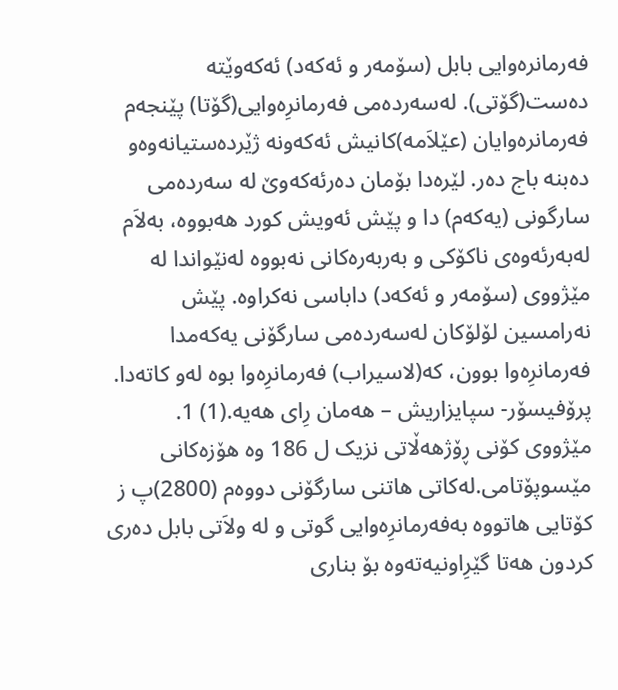فه‌‌رمانره‌وایی بابل (سۆمه‌‌ر و ئه‌‌كه‌‌د) ئه‌‌كه‌‌وێته‌ ده‌ست(گۆتى). له‌‌سه‌‌رده‌مى فه‌‌رمانرِه‌وایی(گۆتا) پێنجه‌‌م فه‌‌رمانره‌وایان (عێلاَمه‌)كانیش ئه‌‌كه‌‌ونه‌ ژێرده‌ستیانه‌‌وه‌و ده‌بنه ‌‌باج ده‌ر. لێره‌دا بۆمان ده‌رئه‌که‌‌‌وێ له‌ سه‌‌رده‌مى سارگونى (یه‌‌كه‌‌م) دا و پێش ئه‌‌ویش كورد هه‌‌بووه،‌ به‌‌لاَم له‌‌به‌‌رئه‌‌وه‌ی ناكۆكى و به‌‌ربه‌‌ره‌كانى نه‌‌بووه‌ له‌‌نێواندا له‌‌ مێژووی (سۆمه‌‌ر و ئه‌‌كه‌‌د) داباسى نه‌‌كراوه‌. پێش نه‌‌رامسین لۆلۆكان له‌‌سه‌‌رده‌مى سارگۆنى یه‌‌كه‌‌مدا فه‌‌رمانرِه‌وا بوون، كه‌(لاسیراب) فه‌‌رمانرِه‌وا بوه‌ له‌‌و كاته‌‌دا. پرۆفیسۆر- سپایزاریش – هه‌‌مان رِای هه‌‌یه‌‌.(1) 1. مێژووی کۆنی ڕۆژهه‌ڵاتی نزیک ل 186 وه‌ هۆزه‌کانی مێسوپۆتامی.له‌‌كاتى هاتنى سارگۆنى دووه‌م (2800)پ ز كۆتایی هاتووه‌ به‌‌فه‌‌رمانرِه‌وایی گوتی و له ‌‌ولاَتى بابل ده‌ری كردون هه‌‌تا گێرِاونیه‌‌ته‌‌وه‌ بۆ بناری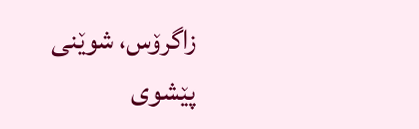زاگرۆس، شوێنى پێشوی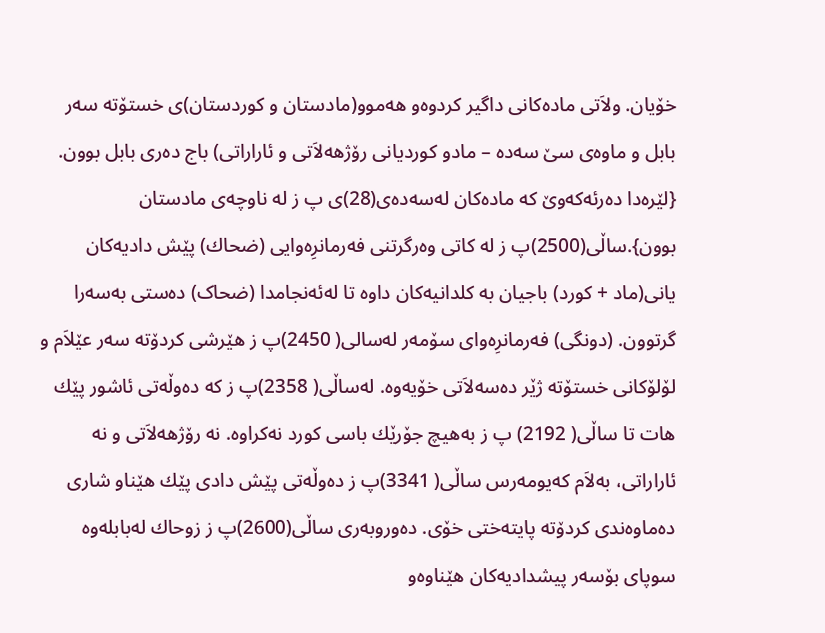خۆیان. ولاَتى ماده‌كانى داگیر كردوه‌و هه‌‌موو(مادستان و كوردستان)ی خستۆته‌ سه‌‌ر بابل و ماوه‌ی سێ سه‌‌ده‌ – مادو كوردیانى رۆژهه‌لاَتى و ئاراراتى) باج ده‌ری بابل بوون. {لێره‌دا ده‌رئه‌‌كه‌‌وێ كه ‌‌ماده‌كان له‌‌سه‌‌ده‌ی(28)ی پ ز له ‌‌ناوچه‌‌ی مادستان بوون}.ساڵی(2500)پ ز له‌ كاتى وه‌رگرتنى فه‌‌رمانرِه‌وایی (ضحاك) پێش دادیه‌‌كان یانى(ماد + كورد) باجیان به‌‌ كلدانیه‌‌كان داوه‌ تا له‌‌ئه‌‌نجامدا (ضحاک) ده‌ستى به‌‌سه‌‌را گرتوون. (دونگى) فه‌‌رمانرِه‌وای سۆمه‌‌ر له‌‌سالى( 2450)پ ز هێرشى كردۆته‌ سه‌‌ر عێلاَم و لۆلۆكانى خستۆته‌ ژێر ده‌سه‌لاَتى خۆیه‌‌وه‌. له‌‌ساڵی( 2358)پ ز كه‌‌ ده‌‌وڵه‌‌تى ئاشور پێك هات تا ساڵی( 2192) پ ز به‌‌هیچ جۆرێك باسى كورد نه‌‌كراوه‌. نه ‌‌رۆژهه‌لاَتى و نه‌‌ ئاراراتى، به‌‌لاَم كه‌‌یومه‌‌رس ساڵی( 3341)پ ز ده‌وڵه‌‌تى پێش دادی پێك هێناو شاری ده‌ماوه‌ندی كردۆته‌ پایته‌ختى خۆی. ده‌وروبه‌‌ری ساڵی(2600)پ ز زوحاك له‌‌بابله‌‌وه‌ سوپای بۆسه‌‌ر پیشدادیه‌‌كان هێناوه‌و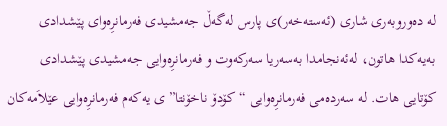له ‌‌ده‌وروبه‌‌ری شاری (ئه‌‌سته‌‌خه‌‌ر)ی پارس له‌‌گه‌ڵ جه‌‌مشیدی فه‌‌رمانرِه‌وای پێشدادی به‌‌یه‌‌كدا هاتون، له‌‌ئه‌‌نجامدا به‌‌سه‌‌ریا سه‌ركه‌‌وت و فه‌‌رمانرِه‌وایی جه‌‌مشیدی پێشدادی كۆتایی هات. له‌‌ سه‌‌رده‌مى فه‌‌رمانرِه‌وایی “كۆدۆ ناخۆنتا”ی یه‌‌كه‌‌م فه‌‌رمانرِه‌وایی عێلاَمه‌‌كان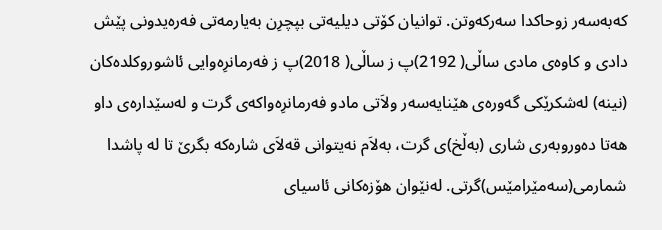كه‌‌به‌‌سه‌‌ر زوحاكدا سه‌‌ركه‌‌وتن. توانیان كۆتى دیلیه‌‌تى بپچرِن به‌‌یارمه‌‌تى فه‌‌ره‌یدونى پێش دادی و كاوه‌ی مادی ساڵی( 2192)پ ز ساڵی( 2018)پ ز فه‌‌رمانرِه‌وایی ئاشوروكلده‌كان (نینه‌) له‌‌شكرێكى گه‌‌وره‌ی هێنایه‌‌سه‌‌ر ولاَتى مادو فه‌‌رمانرِه‌واكه‌‌ی گرت و له‌‌سێداره‌ی داو هه‌‌تا ده‌وروبه‌‌ری شاری (به‌‌ڵخ)ی گرت، به‌‌لاَم نه‌‌یتوانى قه‌لاَى شاره‌كه‌‌ بگرێ تا له ‌‌پاشدا شمارمى(سه‌‌مێرامێس)گرتى. له‌‌نێوان هۆزه‌كانى ئاسیای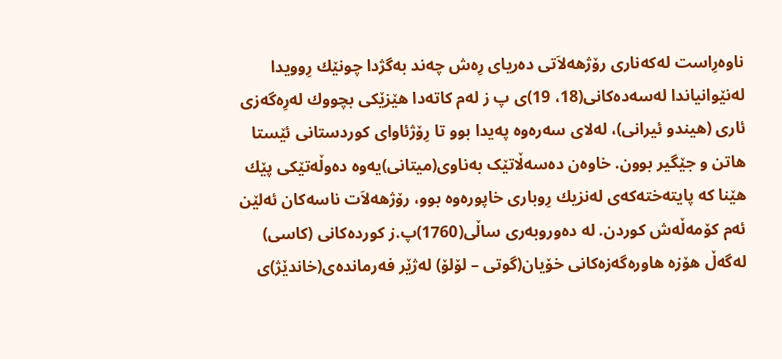ناوه‌رِاست له‌‌كه‌‌ناری رۆژهه‌لاَتى ده‌ریای رِه‌ش چه‌‌ند به‌‌گژدا چونێك رِوویدا له‌‌نێوانیاندا له‌‌سه‌‌ده‌كانى(18، 19)ی پ ز له‌‌م كاته‌‌دا هێزێكى بچووك له‌‌رِه‌گه‌‌زی ئاری (هیندو ئیرانى)، له‌لای سه‌‌ره‌وه‌ په‌‌یدا بوو تا رِۆژئاوای كوردستانى ئێستا هاتن و جێگیر بوون. خاوه‌ن ده‌سه‌ڵاتێک به‌‌ناوی(میتانى)یه‌‌وه‌ ده‌وڵه‌‌تێكى پێك هێنا كه‌‌ پایته‌خته‌‌كه‌‌ی له‌‌نزیك رِوباری خاپوره‌وه‌ بوو، رۆژهه‌لاَت ناسه‌‌كان ئه‌‌لێن ئه‌‌م كۆمه‌‌ڵه‌‌ش كوردن. له ‌‌ده‌وروبه‌‌ری ساڵی(1760)پ.ز كورده‌كانى (كاسى) له‌‌گه‌‌ڵ هۆزه‌ هاوره‌گه‌‌زه‌كانى خۆیان(گوتى – لۆلۆ) له‌‌ژێر فه‌‌رمانده‌ی(خاندێژ)ی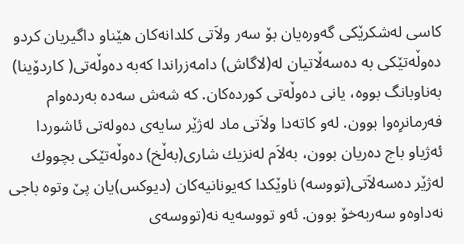كاسى له‌‌شكرێكى گه‌‌وره‌یان بۆ سه‌‌ر ولاَتى كلدانه‌‌كان هێناو داگیریان كردو ده‌وڵه‌‌تێكى به‌ ده‌سه‌ڵاتیان له‌(لاگاش) دامه‌‌زراندا كه‌‌به‌ ده‌وڵه‌‌تى( كاردۆینا) به‌‌ناوبانگ بووه،‌ یانى ده‌وڵه‌‌تى كورده‌كان. كه ‌‌شه‌‌ش سه‌‌ده‌ به‌‌رده‌وام فه‌‌رمانرِه‌وا بوون. له‌‌و كاته‌‌دا ولاَتى ماد له‌‌ژێر سایه‌ى ده‌وله‌تى ئاشوردا ئه‌ژیاو باج ده‌ریان بوون، به‌‌لاَم له‌‌نزیك شاری(به‌‌ڵخ) ده‌وڵه‌تێكى بچووك له‌‌ژێر ده‌سه‌لاَتى(تووسه‌) ناوێكدا كه‌‌یونانیه‌‌كان (دیوكس)یان پێ وتوه‌ باجى نه‌‌داوه‌و سه‌‌ربه‌‌خۆ بوون. ئه‌‌و تووسه‌‌یه ‌‌نه‌(تووسه‌‌ی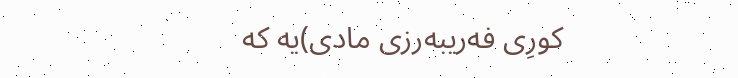كورِی فه‌‌ریبه‌‌رزی مادی)یه ‌‌كه‌‌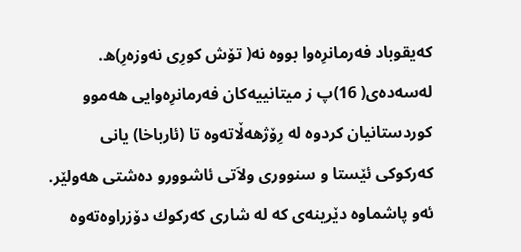كه‌یقوباد فه‌‌رمانرِه‌وا بووه‌ نه‌( تۆش كورِی نه‌‌وزه‌رِ)ه‌. له‌‌سه‌‌ده‌ی( 16)پ ز میتانییه‌‌كان فه‌‌رمانرِه‌وایی هه‌‌موو كوردستانیان كردوه‌‌ له‌‌ رِۆژهه‌‌ڵاته‌‌وه‌‌ تا (ئارباخا) یانى كه‌‌ركوكی ئێستا و سنووری ولاَتى ئاشوورو ده‌شتى هه‌‌ولێر. ئه‌‌و پاشماوه‌‌ دێرینه‌‌ی كه‌‌ له‌‌ شاری كه‌ركوك دۆزراوه‌‌ته‌‌وه‌‌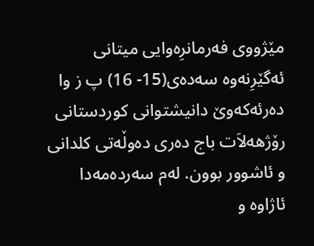مێژووی فه‌‌رمانرِه‌‌وایی میتانى ئه‌‌گێرِنه‌وه‌‌ سه‌‌ده‌‌ی(15- 16) پ ز وا ده‌‌ر‌‌‌‌ئه‌‌كه‌‌وێ دانیشتوانى كوردستانى رۆژهه‌لاَت باج ده‌‌ری ده‌‌وڵه‌‌تى كلدانى و ئاشوور بوون. له‌‌م سه‌‌رده‌‌مه‌‌دا ئاژاوه ‌و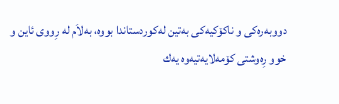دووبه‌‌ره‌‌كی و ناكۆكیه‌‌كی به‌‌تین له‌كوردستاندا بووه‌‌، به‌‌لاَم له‌‌ رِووی ئاین و خوو رِه‌وشتى كۆمه‌‌لایه‌‌تیه‌‌وه‌‌ یه‌‌ك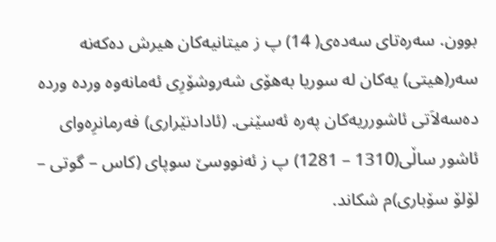بوون. سه‌‌ره‌‌تای سه‌‌ده‌‌ی( 14) پ ز میتانیه‌‌كان هیرش ده‌‌كه‌‌نه‌‌ سه‌‌ر(هیتی) یه‌‌كان له‌‌ سوریا به‌‌هۆی شه‌روشۆرِى ئه‌‌مانه‌‌وه‌‌ ورده‌‌ ورده‌‌ ده‌سه‌لاَتى ئاشورریه‌‌كان په‌ره‌‌ ئه‌‌سێنى. (ئادادنێراری) فه‌رمانرِه‌‌وای ئاشور ساڵی(1310 – 1281) پ ز ئه‌‌نووسێ سوپای (كاس – گوتى – لۆلۆ سۆباری)م شكاند.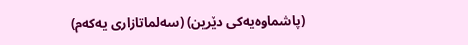(پاشماوه‌‌یه‌‌كی دێرین) (سه‌‌لماتازاری یه‌‌كه‌‌م)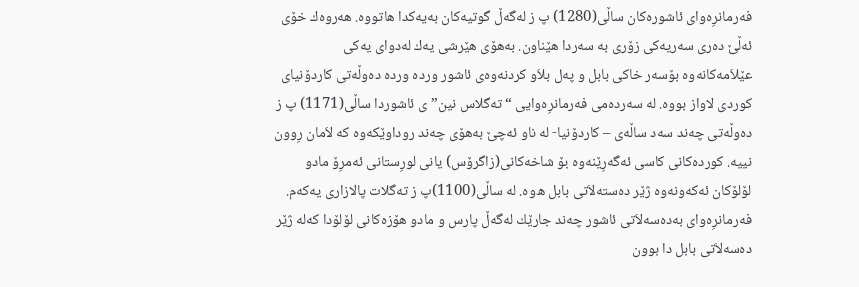فه‌‌رمانرِه‌‌وای ئاشوره‌‌كان ساڵی(1280) پ ز له‌‌گه‌‌ڵ گوتیه‌‌كان به‌‌یه‌‌كدا هاتووه‌‌. هه‌‌روه‌‌ك خۆی ئه‌‌ڵێ ده‌‌ری سه‌‌ریه‌‌كی زۆری به‌‌ سه‌‌ردا هێناون. به‌‌هۆی هێرشى یه‌‌ك له‌‌دوای یه‌‌كی عێلاَمه‌‌كانه‌‌وه‌‌ بۆسه‌‌ر خاكی بابل و په‌‌ل بلاَو كردنه‌‌وه‌‌ی ئاشور ورده‌‌ ورده‌‌ ده‌‌وڵه‌‌تى کاردۆنیای كوردی لاواز بووه‌. له‌‌ سه‌‌رده‌‌می فه‌‌رمانرِه‌‌وایی “ته‌‌گلاس نین”ی ئاشوردا ساڵی(1171) پ ز ده‌‌وڵه‌‌تى چه‌‌ند سه‌‌د ساڵه‌ى – كاردۆنیا- له‌‌ ناو ئه‌‌چێ به‌‌هۆی چه‌‌ند روداوێكه‌وه‌‌ كه‌‌ لاَمان رِوون نییه‌‌. كورده‌‌كانى كاسى ئه‌‌گه‌‌رِێنه‌‌وه‌‌ بۆ شاخه‌‌كانى(زاگرۆس) یانى لورِستانى ئه‌‌مرِۆ مادو لۆلۆكان ئه‌‌كه‌‌ونه‌‌وه‌‌ ژێر ده‌سته‌لاَتى بابل ه‌‌وه‌‌. له‌‌ ساڵی(1100)پ ز ته‌گلات پالازاری یه‌‌كه‌‌م. فه‌‌رمانرِه‌‌وای به‌‌ده‌سه‌لاَتى ئاشور چه‌‌ند جارێك له‌‌گه‌‌ڵ پارس و مادو هۆزه‌‌كانى لۆلۆدا كه‌‌له‌‌ ژێر ده‌سه‌لاَتى بابل دا بوون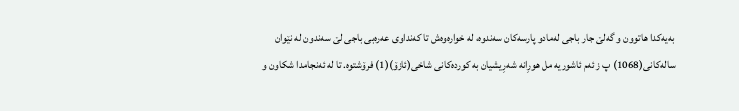به‌‌یه‌‌كدا هاتوون و گه‌‌لێ جار باجى له‌‌مادو پارسه‌‌كان سه‌‌ندوه‌‌، له‌‌ خواره‌‌وه‌‌ش تا كه‌‌نداوی عه‌ره‌‌بى باجى لێ سه‌‌ندون له‌‌ نێوان ساله‌‌كانى(1068) پ ز ئه‌‌م ئاشوریه‌‌ مل هورِانه‌‌ شه‌‌رِیشیان به‌‌ كورده‌‌كانى شاخى(ئازۆ)(1) فرۆشتوه‌‌. تا له‌‌ ئه‌نجامدا شكاون و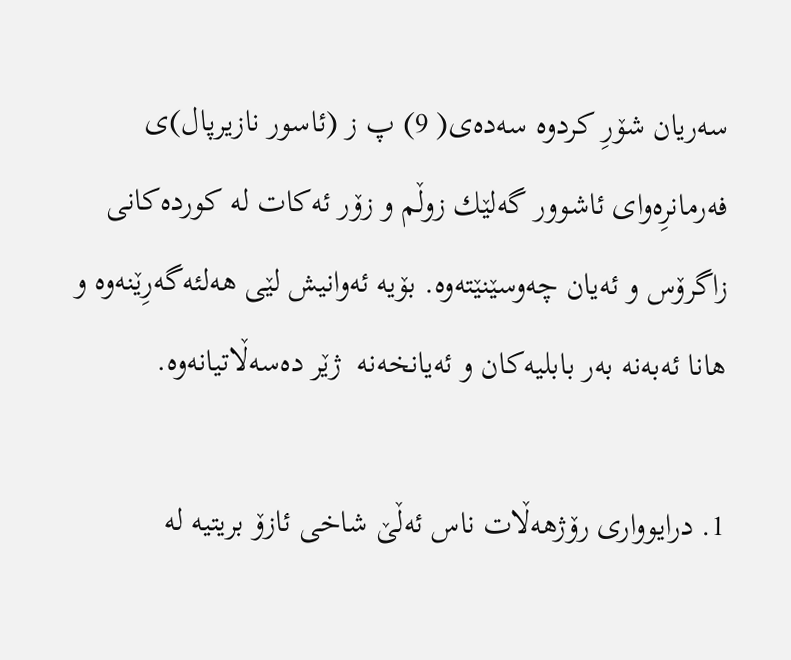سه‌‌ریان شۆرِ كردوه‌‌ سه‌‌ده‌‌ی( 9) پ ز (ئاسور نازیرپال)ی فه‌‌رمانرِه‌‌وای ئاشوور گه‌لێك زوڵم و زۆر ئه‌‌كات له ‌‌كورده‌‌كانى زاگرۆس و ئه‌‌یان چه‌‌وسێنێته‌‌وه‌‌. بۆیه‌‌ ئه‌‌وانیش لێی هه‌‌لئه‌‌گه‌‌رِێنه‌‌وه ‌‌و هانا ئه‌‌به‌‌نه‌‌ به‌‌ر بابلیه‌‌كان و ئه‌یانخه‌نه‌ ‌ ژێر ده‌سه‌ڵاتیانه‌‌وه‌‌.

1. درایوواری رۆژهه‌ڵات ناس ئه‌ڵێ شاخی ئازۆ بریتیه‌ له‌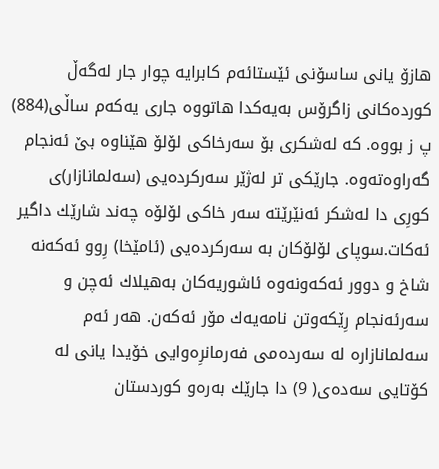هازۆ یانی ساسۆنی ئێستائه‌‌م كابرایه ‌‌چوار جار له‌‌گه‌‌ڵ كورده‌‌كانى زاگرۆس به‌‌یه‌‌كدا هاتووه‌‌ جاری یه‌‌كه‌‌م ساڵی(884) پ ز بووه‌‌. كه‌‌ له‌‌شكری بۆ سه‌‌رخاكی لۆلۆ هێناوه‌ بێ ئه‌‌نجام گه‌راوه‌ته‌وه‌‌. جارێكی تر له‌‌ژێر سه‌‌ركرده‌‌یی (سه‌‌لمانازار)ی كورِی دا له‌‌شكر ئه‌‌نێرێته‌‌ سه‌‌ر خاكی لۆلۆه‌‌ چه‌‌ند شارێك داگیر ئه‌‌كات.سوپای لۆلۆكان به‌‌ سه‌‌ركرده‌‌یی (ئامێخا) رِوو ئه‌‌كه‌‌نه‌‌ شاخ و دوور ئه‌‌كه‌ونه‌‌وه ‌‌ئاشوریه‌‌كان به‌‌هیلاك ئه‌‌چن و سه‌‌رئه‌‌نجام رِێكه‌‌وتن نامه‌‌یه‌‌ك مۆر ئه‌‌كه‌ن. هه‌‌ر ئه‌‌م سه‌‌لمانازاره‌‌ له‌‌ سه‌‌رده‌‌مى فه‌‌رمانرِه‌‌وایی خۆیدا یانى له‌‌ كۆتایی سه‌‌ده‌‌ی( 9) دا جارێك به‌‌ره‌‌و كوردستان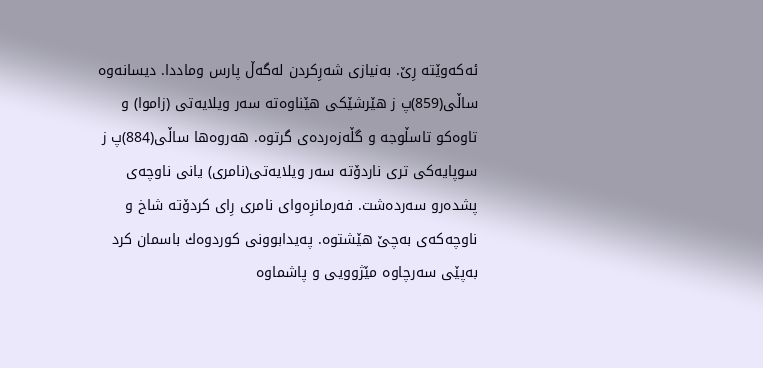ئه‌‌كه‌‌وێته‌‌ رِێ. به‌‌نیازی شه‌‌رِكردن له‌‌گه‌‌ڵ پارس وماددا. دیسانه‌‌وه‌‌ ساڵی(859)پ ز هێرشێكى هێناوه‌‌ته‌‌ سه‌‌ر ویلایه‌‌تى (زاموا) و تاوه‌‌كو تاسڵوجه‌‌ و گڵه‌‌زه‌‌رده‌‌ی گرتوه‌‌. هه‌‌روه‌‌ها ساڵی(884)پ ز سوپایه‌‌كی تری ناردۆته‌‌ سه‌‌ر ویلایه‌‌تى(نامری) یانى ناوچه‌‌ی پشده‌‌رو سه‌‌رده‌‌شت. فه‌‌رمانرِه‌وای نامری رِای كردۆته‌‌ شاخ و ناوچه‌‌كه‌‌ی به‌‌چێ هێشتوه‌‌. په‌یدابوونی كوردوه‌ك باسمان كرد به‌‌پێی سه‌‌رچاوه‌ مێژوویی و پاشماوه‌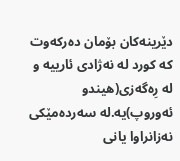دێرینه‌‌كان بۆمان ده‌ركه‌‌وت كه‌ كورد له ‌‌نه‌ژادی ئارییه‌ و له‌ رِه‌گه‌‌زی(هیندو ئه‌‌وروپ)یه‌.له‌ سه‌‌رده‌مێكی نه‌‌زانراوا یانی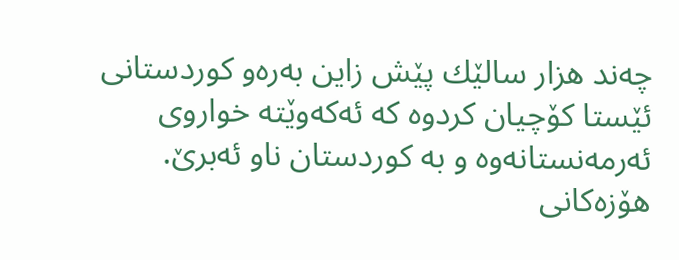چه‌‌ند هزار سالێك پێش زاین به‌‌ره‌و كوردستانی ئێستا كۆچیان كردوه‌ كه ‌‌ئه‌‌كه‌وێته‌ خواروی ئه‌‌رمه‌‌نستانه‌‌وه‌ و به‌ كوردستان ناو ئه‌‌برێ. هۆزه‌كانی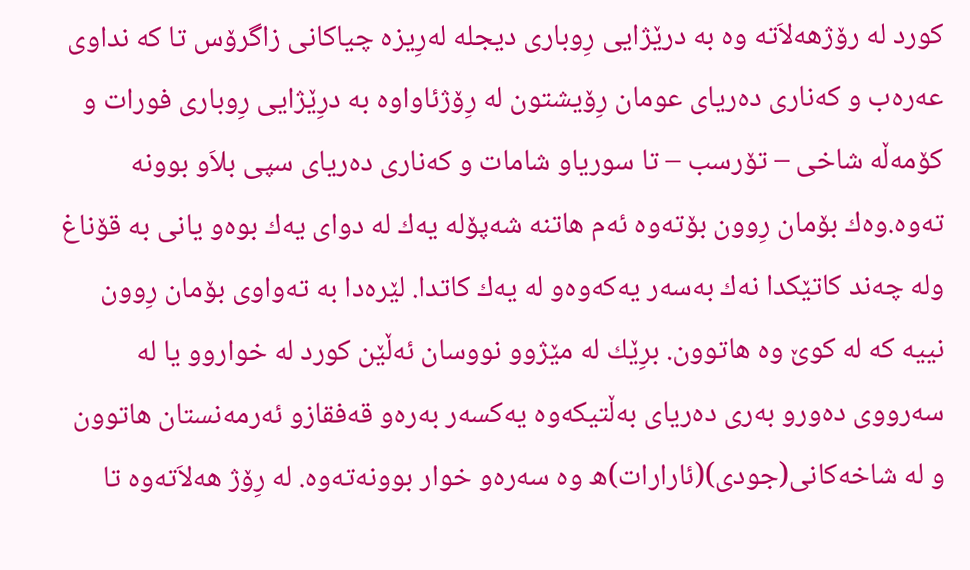كورد له‌ رۆژهه‌لاَته‌ وه‌ به‌ درێژایی رِوباری دیجله‌ له‌‌رِیزه‌ چیاکانی زاگرۆس تا كه‌ نداوی عه‌‌ره‌ب و كه‌‌ناری ده‌ریای عومان رِۆیشتون له ‌‌رِۆژئاواوه‌ به‌ درِێژایی رِوباری فورات و كۆمه‌‌ڵه‌ شاخی – تۆرسب – تا سوریاو شامات و كه‌‌ناری ده‌ریای سپی بلاَو بوونه‌ ته‌‌وه‌.وه‌ك بۆمان رِوون بۆته‌‌وه‌ ئه‌م هاتنه‌ شه‌‌پۆله‌ یه‌‌ك له‌ دوای یه‌‌ك بوه‌و یانی به‌ قۆناغ وله‌ چه‌‌ند كاتێكدا نه‌‌ك به‌‌سه‌‌ر یه‌كه‌وه‌و له‌ یه‌‌ك كاتدا. لێره‌دا به‌ ته‌‌واوی بۆمان رِوون نییه‌ كه‌ له‌ كوێ وه‌ هاتوون. برِێك له‌ مێژوو نووسان ئه‌‌ڵێن كورد له‌ خواروو یا له‌ سه‌‌رووی ده‌ورو به‌‌ری ده‌ریای به‌‌ڵتیكه‌وه‌ یه‌‌كسه‌‌ر به‌‌ره‌و قه‌‌فقازو ئه‌‌رمه‌‌نستان هاتوون و له‌ شاخه‌‌كانی(جودی)(ئارارات)ه‌ وه ‌سه‌‌ره‌و خوار بوونه‌‌ته‌‌وه‌. له‌ رِۆژ هه‌‌لاَته‌‌وه‌ تا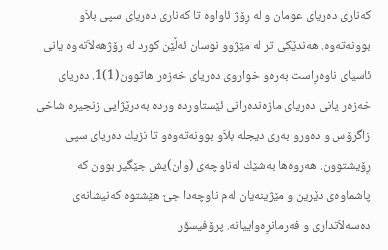كه‌‌ناری ده‌ریای عومان و له‌ رِۆژ ئاواوه‌ تا كه‌‌ناری ده‌ریای سپی بلاَو بوونه‌‌ته‌‌وه‌. هه‌‌ندێكی تر له‌ مێژوو نوسان ئه‌‌ڵێن كورد له‌ رۆژهه‌لاَته‌‌وه‌ یانی ئاسیای ناوه‌رِاست به‌‌ره‌و خواروی ده‌ریای خه‌‌زه‌ر هاتوون(1)1. ده‌ریای خه‌زه‌ر یانی ده‌ریای مازه‌نده‌رانی ئێستاورده‌ ورده‌ به‌‌درێژایی زنجیره‌ شاخی زاگرۆس و ده‌ورو به‌‌ری دیجله‌ بلاَو بوونه‌‌ته‌‌وه‌و تا نزیك ده‌ریای سپی رِۆیشتوون. هه‌‌روه‌ها به‌‌شێك له‌‌ناوچه‌ی (وان)یش جێگیر بوون كه‌ پاشماوه‌ی دێرین و مێژینه‌‌یان له‌م ناوچه‌‌دا جێ هێشتوه‌ كه‌‌نیشانه‌‌ی ده‌سه‌لاَتداری و فه‌‌رمانرِه‌واییانه‌. پرۆفیسۆر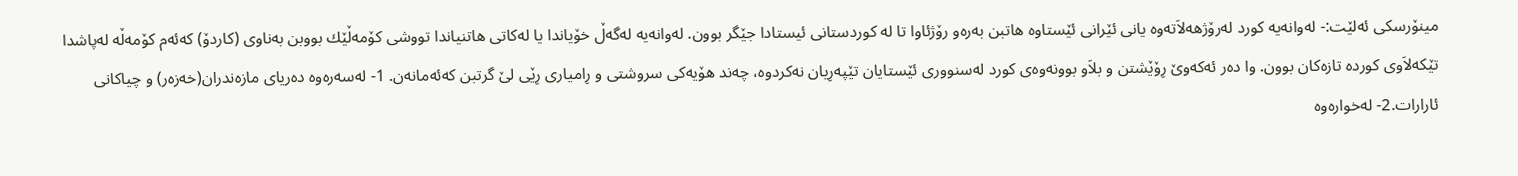مینۆرسكی ئه‌‌لێت:- له‌‌وانه‌یه ‌‌كورد له‌‌رۆژهه‌لاَته‌‌وه‌ یانی ئێرانی ئێستاوه‌ هاتبن به‌‌ره‌و رۆژئاوا تا له‌ كوردستانی ئیستادا جێگر بوون. له‌‌وانه‌‌یه‌‌ له‌‌گه‌ڵ خۆیاندا یا له‌‌كاتی هاتنیاندا تووشی كۆمه‌‌ڵێك بووبن به‌‌ناوی (كاردۆ) كه‌‌ئه‌‌م كۆمه‌‌ڵه‌ له‌پاشدا تێكه‌‌لاَوی كورده‌ تازه‌كان بوون. وا ده‌ر ئه‌‌كه‌‌وێ رِۆێشتن و بلاَو بوونه‌‌وه‌ی كورد له‌‌سنووری ئێستایان تێپه‌رِیان نه‌‌كردوه‌، چه‌‌ند هۆیه‌‌كی سروشتی و رِامیاری رِێی لێ گرتبن كه‌‌ئه‌‌مانه‌‌ن. 1- له‌‌سه‌‌ره‌وه‌ ده‌ریای مازه‌ندران(خه‌‌زه‌ر) و چیاكانی ئارارات.2- له‌‌خواره‌وه‌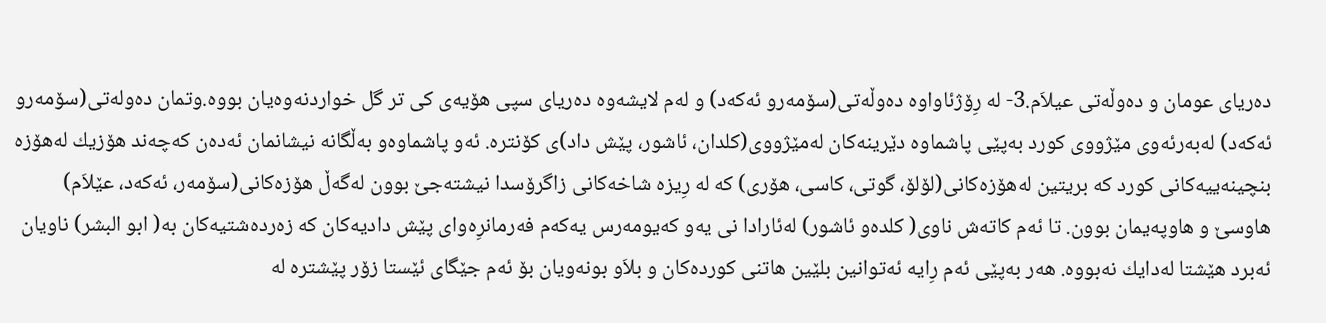ده‌ریای عومان و ده‌وڵه‌‌تی عیلاَم.3- له‌ رِۆژئاواوه‌ ده‌وڵه‌‌تی(سۆمه‌‌رو ئه‌‌كه‌‌د) و له‌‌م لایشه‌‌وه‌ ده‌ریای سپی هۆیه‌‌ی كی تر گل خواردنه‌‌وه‌یان بووه‌.وتمان ده‌وله‌‌تی(سۆمه‌‌رو ئه‌‌كه‌‌د) له‌‌به‌‌رئه‌‌وی مێژووی كورد به‌‌پێی پاشماوه‌ دێرینه‌‌كان له‌‌مێژووی(كلدان، ئاشور، پێش داد)ی كۆنتره‌. ئه‌‌و پاشماوه‌و به‌‌ڵگانه‌ نیشانمان ئه‌‌ده‌ن كه‌‌چه‌‌ند هۆزیك له‌‌هۆزه‌ بنچینه‌‌ییه‌كانى كورد كه‌‌ بریتین له‌‌هۆزه‌كانی(لۆلۆ، گوتی، كاسی، هۆری) كه ‌‌له‌ رِیزه‌ شاخه‌‌كانی زاگرۆسدا نیشته‌‌جێ بوون له‌‌گه‌ڵ هۆزه‌كانی(سۆمه‌‌ر، ئه‌‌كه‌‌د، عێلاَم) هاوسێ و هاوپه‌‌یمان بوون. تا ئه‌‌م كاته‌‌ش ناوی( كلده‌و ئاشور) له‌‌ئارادا نی یه‌‌و كه‌‌یومه‌‌رس یه‌كه‌‌م فه‌‌رمانرِه‌وای پێش دادیه‌‌كان كه ‌‌زه‌رده‌شتیه‌‌كان به‌( ابو البشر) ناویان ئه‌‌برد هێشتا له‌‌دایك نه‌‌بووه‌. هه‌‌ر به‌‌پێى ئه‌‌م رِایه ‌‌ئه‌توانین بلێین هاتنی كورده‌كان و بلاَو بونه‌‌ویان بۆ ئه‌‌م جێگای ئێستا زۆر پێشتره‌ له‌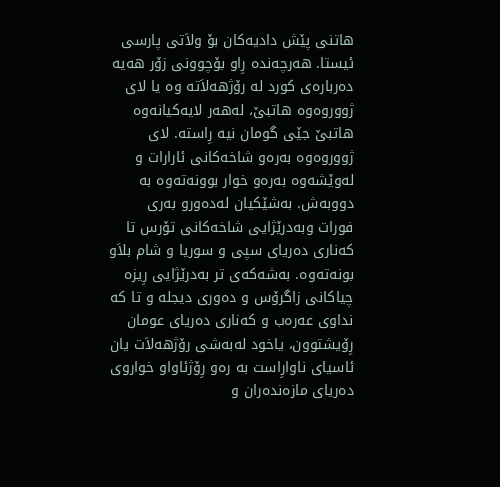هاتنی پێش دادیه‌‌كان بۆ ولاَتى پارسی ئیستا. هه‌‌رچه‌‌نده‌ رِاو بۆچوونی زۆر هه‌‌یه‌ ده‌رباره‌ی كورد له‌ ‌رۆژهه‌لاَته‌ وه‌ یا لای ژووروه‌وه‌ هاتبێ، له‌‌هه‌‌ر لایه‌‌كیانه‌‌وه‌ هاتبێ جێی گومان نیه ‌‌رِاسته‌. لای ژووروه‌وه‌ به‌‌ره‌و شاخه‌‌كانی ئارارات و له‌‌وێشه‌وه‌ به‌‌ره‌و خوار بوونه‌‌ته‌‌وه‌ به‌ دووبه‌‌ش. به‌‌شێكیان له‌‌ده‌ورو به‌‌ری فورات وبه‌‌درێژایی شاخه‌‌كانی تۆرس تا كه‌‌ناری ده‌ریای سپی و سوریا و شام بلاَو بونه‌‌ته‌‌وه‌. به‌‌شه‌‌كه‌‌ى تر به‌‌درێژایی رِیزه‌ چیاكانی زاگرۆس و ده‌وری دیجله‌ و تا كه‌ نداوی عه‌‌ره‌ب و كه‌‌ناری ده‌ریای عومان رِۆیشتوون، یاخود له‌‌به‌‌شی رۆژهه‌لاَت یان ئاسیای ناوارِاست به‌ ره‌و رِۆژئاواو خواروى ده‌ریای مازه‌نده‌ران و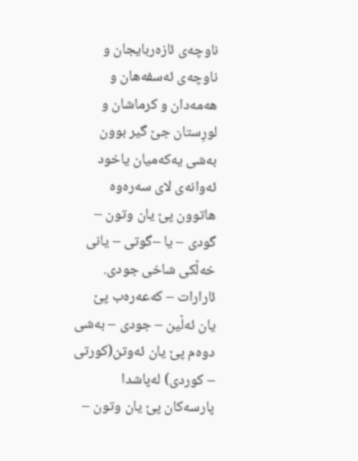ناوچه‌‌ی ئازه‌ربایجان و ناوچه‌ى ئه‌‌سفه‌‌هان و هه‌‌مه‌‌دان و كرماشان و لورِستان جێ گیر بوون به‌‌شی یه‌‌كه‌‌میان یاخود ئه‌‌وانه‌‌ی لای سه‌‌ره‌وه‌ هاتوون پێ یان وتون – گودی – یا –گوتی – یانی خه‌‌ڵكی شاخی جودی. ئارارات – كه‌‌عه‌‌ره‌ب پێ یان ئه‌‌ڵین – جودی – به‌‌شی دوه‌م پێ یان ئه‌‌وتن(كورتی – كوردی) له‌‌پاشدا پارسه‌‌كان پێ یان وتون –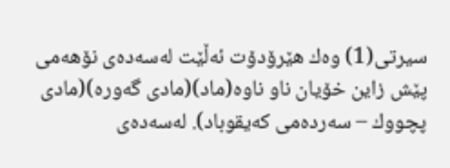سیرتی(1) وه‌ك هێرۆدۆت ئه‌‌ڵێت له‌‌سه‌‌ده‌ی نۆهه‌‌می پێش زاین خۆیان ناو ناوه‌(ماد)(مادی گه‌‌وره‌)(مادی پچووك – سه‌‌رده‌می كه‌یقوباد). له‌‌سه‌‌ده‌ی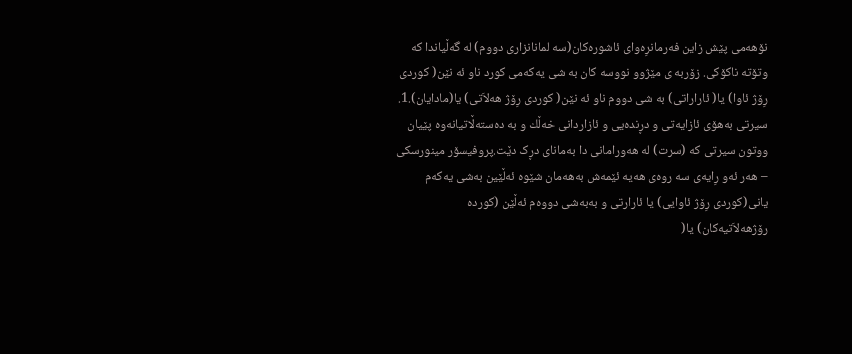نۆهه‌‌می پێش زاین فه‌‌رمانرِه‌وای ئاشوره‌كان(سه‌ لمانانزاری دووم) له‌ گه‌ڵیاندا كه‌ وتۆته‌ ناكۆكی. زۆربه‌ ی مێژوو نووسه‌ كان به‌ شی یه‌كه‌می كورد ناو ئه‌ نێن( كوردی رِۆژ ئاوا) یا( ئاراراتی) به‌ شی دووم ناو ئه‌ نێن( كوردی رِۆژ هه‌لاَتى) یا(مادایان).1. سیرتی به‌هۆی ئازایه‌تی و دڕنده‌یی و ئازاردانی خه‌ڵك و به‌ ده‌سته‌ڵاتیانه‌وه‌ پێیان ووتون سیرتی که‌ (سرت) له‌ هه‌ورامانی دا به‌مانای دڕک دێت.پروفیسۆر مینورسكی – هه‌ر ئه‌و رِایه‌ی سه‌ روه‌ى هه‌یه‌ ئێمه‌ش به‌هه‌مان شێوه‌ ئه‌ڵێین به‌‌شی یه‌كه‌‌م یانی(كوردى رِۆژ ئاوایى) یا ئارارتی و به‌‌به‌‌شى دووه‌م ئه‌‌ڵێن (كورده‌ رۆژهه‌لاَتیه‌‌كان) یا(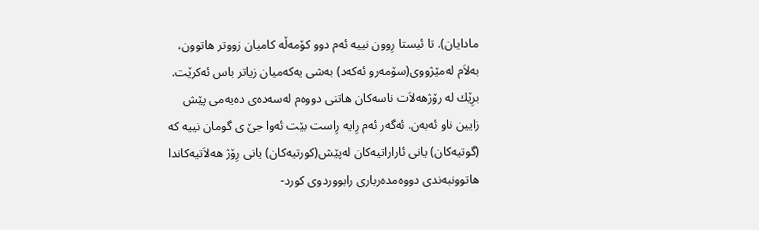مادایان). تا ئیستا رِوون نییه‌ ئه‌م دوو كۆمه‌ڵه‌ كامیان زووتر هاتوون، به‌‌لاَم له‌‌مێژووی(سۆمه‌‌رو ئه‌‌كه‌‌د) به‌‌شی یه‌كه‌میان زیاتر باس ئه‌‌كرێت. برِێك له‌ رۆژهه‌لاَت ناسه‌‌كان هاتنى دووه‌م له‌‌سه‌‌ده‌ی ده‌یه‌‌مى پێش زایین ناو ئه‌به‌‌ن. ئه‌گه‌ر ئه‌‌م رِایه ‌‌رِاست بێت ئه‌‌وا جێ ی گومان نییه‌ كه‌ (گوتیه‌‌كان) یانی ئاراراتیه‌‌كان له‌‌پێش(كورتیه‌‌كان) یانی رِۆژ هه‌لاَتیه‌‌كاندا هاتوونبه‌ندی دووه‌مده‌رباری رابووردوی كورد-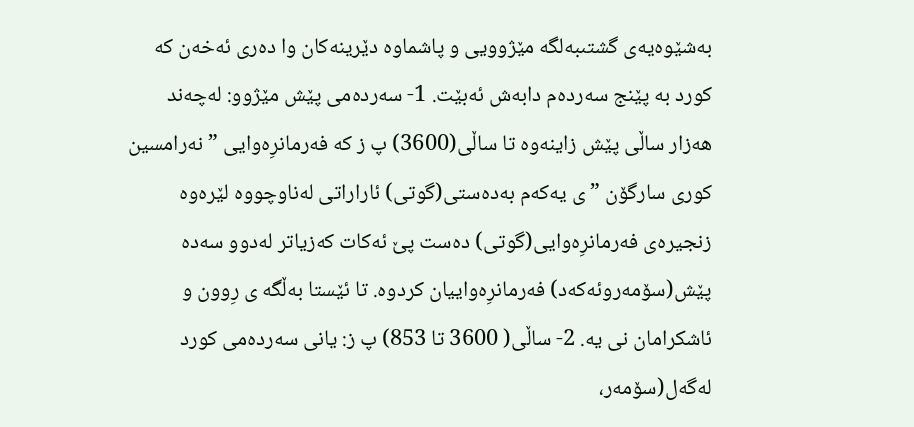به‌‌شێوه‌یه‌ى گشتىبه‌‌لگه‌ مێژوویی و پاشماوه‌ دێرینه‌‌كان وا ده‌ری ئه‌‌خه‌‌ن كه‌‌ كورد به‌‌ پێنج سه‌‌رده‌م دابه‌ش ئه‌‌بێت. 1- سه‌‌رده‌مى پێش مێژوو: له‌‌چه‌‌ند هه‌‌زار ساڵى پێش زاینه‌‌وه‌ تا ساڵى(3600) پ ز كه‌ فه‌‌رمانرِه‌وایی ” نه‌‌رامسین كوری سارگۆن ” ی یه‌‌كه‌‌م به‌‌ده‌ستى(گوتى) ئاراراتى له‌‌ناوچووه‌ لێره‌وه‌ زنجیره‌ی فه‌رمانرِه‌وایی(گوتى) ده‌ست پێ ئه‌‌كات كه‌‌زیاتر له‌‌دوو سه‌‌ده‌ پێش(سۆمه‌‌روئه‌‌كه‌‌د) فه‌‌رمانرِه‌واییان كردوه‌. تا ئێستا به‌‌ڵگه‌ ی رِوون و ئاشكرامان نى یه‌. 2- ساڵی( 3600 تا 853) پ ز: یانى سه‌‌رده‌مى كورد له‌‌گه‌‌ل(سۆمه‌‌ر،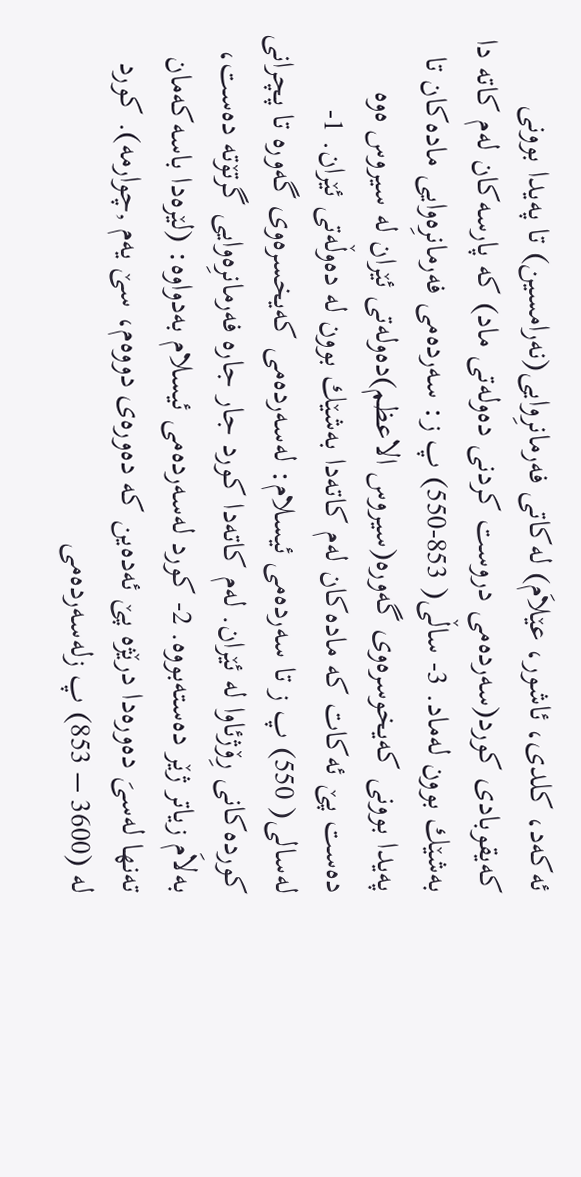ئه‌‌كه‌‌د، كلدی، ئاشور، عێلاَم) له‌‌كاتى فه‌‌رمانرِوایی(نه‌‌رامسین) تا په‌‌یدا بوونی كه‌‌یقوبادی كورد(سه‌رده‌مى دروست كردنى ده‌وله‌‌تى ماد) كه‌‌ پارسه‌‌كان له‌‌م كاته‌ دا به‌‌شێك بوون له‌‌ماد. 3- ساڵی( 853-550) پ ز: سه‌‌رده‌مى فه‌‌رمانرِه‌وایى ماده‌كان تا په‌‌یدا بوونى كه‌‌یخوسره‌وی گه‌وره‌(سیروس الاعظم)ده‌وله‌‌تى ئێران له ‌‌سیروس ه‌‌وه‌ ده‌ست پێ ئه‌‌كات كه ‌‌ماده‌كان له‌‌م كاته‌‌دا به‌‌شێك بوون له‌ ده‌وڵه‌‌تى ئێران. 1- له‌‌سالى( 550) پ ز تا سه‌‌رده‌مى ئیسلام: له‌‌سه‌‌رده‌مى كه‌‌یخسره‌وی گه‌‌وره‌ تا پچرانى كورده‌كانى رِۆژئاوا له ‌‌ئێران. له‌‌م كاته‌‌دا كورد جار جاره‌ فه‌‌رمانرِه‌وایی گرتۆته‌ ده‌ست، به‌‌لاَم زیاتر ژێر ده‌سته‌‌بووه‌. 2- كورد له‌‌سه‌‌رده‌مى ئیسلام به‌‌دواوه: (لێره‌دا باسه‌‌كه‌‌مان ته‌‌نها له‌سىَ ده‌وره‌دا درێژه‌ پێ ئه‌‌ده‌ین كه ‌‌ده‌وره‌ی دووه‌م، سێ یه‌م ,چوارمه). كورد له ‌(3600 – 853) پ زله‌سه‌رده‌می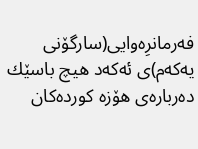فه‌رمانرِه‌وایی(سارگۆنى یه‌‌كه‌‌م)ی ئه‌‌كه‌‌د هیچ باسێك ده‌رباره‌ی هۆزه‌ كورده‌كان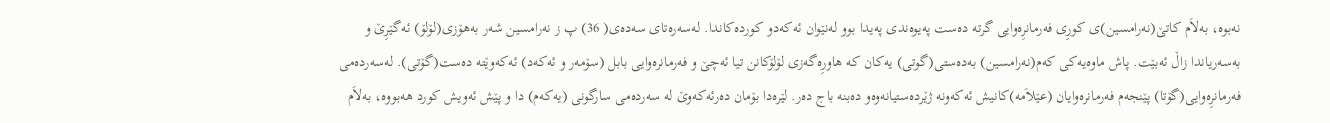نه‌‌بوه،‌ به‌‌لاَم كاتێ(نه‌‌رامسین)ی كورِی فه‌‌رمانرِه‌وایی گرته‌ ده‌ست په‌‌یوه‌ندی په‌‌یدا بوو له‌‌نێوان ئه‌‌كه‌‌دو كورده‌كاندا. له‌‌سه‌‌ره‌تای سه‌‌ده‌ی( 36) پ ز نه‌‌رامسین شه‌‌ر به‌هۆزی(لۆلۆ) ئه‌‌گێرِێ و به‌‌سه‌‌ریاندا زاڵ ئه‌‌بێت. پاش ماوه‌یه‌‌كى كه‌‌م(نه‌‌رامسین) به‌‌ده‌ستى(گوتى) یه‌‌كان كه ‌‌هاورِه‌گه‌‌زی لۆلۆكانن تیا ئه‌‌چێ و فه‌‌رمانره‌وایی بابل (سۆمه‌‌ر و ئه‌‌كه‌‌د) ئه‌‌كه‌‌وێته‌ ده‌ست(گۆتى). له‌‌سه‌‌رده‌مى فه‌‌رمانرِه‌وایی(گۆتا) پێنجه‌‌م فه‌‌رمانره‌وایان (عێلاَمه‌)كانیش ئه‌‌كه‌‌ونه‌ ژێرده‌ستیانه‌‌وه‌و ده‌بنه ‌‌باج ده‌ر. لێره‌دا بۆمان ده‌رئه‌که‌‌‌وێ له‌ سه‌‌رده‌مى سارگونى (یه‌‌كه‌‌م) دا و پێش ئه‌‌ویش كورد هه‌‌بووه،‌ به‌‌لاَم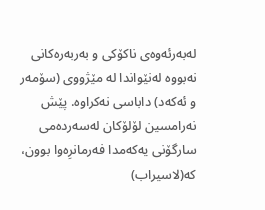له‌‌به‌‌رئه‌‌وه‌ی ناكۆكى و به‌‌ربه‌‌ره‌كانى نه‌‌بووه‌ له‌‌نێواندا له‌‌ مێژووی (سۆمه‌‌ر و ئه‌‌كه‌‌د) داباسى نه‌‌كراوه‌. پێش نه‌‌رامسین لۆلۆكان له‌‌سه‌‌رده‌مى سارگۆنى یه‌‌كه‌‌مدا فه‌‌رمانرِه‌وا بوون، كه‌(لاسیراب)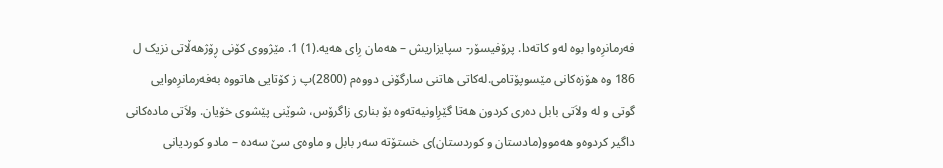فه‌‌رمانرِه‌وا بوه‌ له‌‌و كاته‌‌دا. پرۆفیسۆر- سپایزاریش – هه‌‌مان رِای هه‌‌یه‌‌.(1) 1. مێژووی کۆنی ڕۆژهه‌ڵاتی نزیک ل 186 وه‌ هۆزه‌کانی مێسوپۆتامی.له‌‌كاتى هاتنى سارگۆنى دووه‌م (2800)پ ز كۆتایی هاتووه‌ به‌‌فه‌‌رمانرِه‌وایی گوتی و له ‌‌ولاَتى بابل ده‌ری كردون هه‌‌تا گێرِاونیه‌‌ته‌‌وه‌ بۆ بناری زاگرۆس، شوێنى پێشوی خۆیان. ولاَتى ماده‌كانى داگیر كردوه‌و هه‌‌موو(مادستان و كوردستان)ی خستۆته‌ سه‌‌ر بابل و ماوه‌ی سێ سه‌‌ده‌ – مادو كوردیانى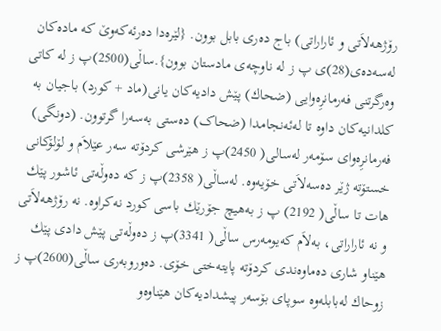رۆژهه‌لاَتى و ئاراراتى) باج ده‌ری بابل بوون. {لێره‌دا ده‌رئه‌‌كه‌‌وێ كه ‌‌ماده‌كان له‌‌سه‌‌ده‌ی(28)ی پ ز له ‌‌ناوچه‌‌ی مادستان بوون}.ساڵی(2500)پ ز له‌ كاتى وه‌رگرتنى فه‌‌رمانرِه‌وایی (ضحاك) پێش دادیه‌‌كان یانى(ماد + كورد) باجیان به‌‌ كلدانیه‌‌كان داوه‌ تا له‌‌ئه‌‌نجامدا (ضحاک) ده‌ستى به‌‌سه‌‌را گرتوون. (دونگى) فه‌‌رمانرِه‌وای سۆمه‌‌ر له‌‌سالى( 2450)پ ز هێرشى كردۆته‌ سه‌‌ر عێلاَم و لۆلۆكانى خستۆته‌ ژێر ده‌سه‌لاَتى خۆیه‌‌وه‌. له‌‌ساڵی( 2358)پ ز كه‌‌ ده‌‌وڵه‌‌تى ئاشور پێك هات تا ساڵی( 2192) پ ز به‌‌هیچ جۆرێك باسى كورد نه‌‌كراوه‌. نه ‌‌رۆژهه‌لاَتى و نه‌‌ ئاراراتى، به‌‌لاَم كه‌‌یومه‌‌رس ساڵی( 3341)پ ز ده‌وڵه‌‌تى پێش دادی پێك هێناو شاری ده‌ماوه‌ندی كردۆته‌ پایته‌ختى خۆی. ده‌وروبه‌‌ری ساڵی(2600)پ ز زوحاك له‌‌بابله‌‌وه‌ سوپای بۆسه‌‌ر پیشدادیه‌‌كان هێناوه‌و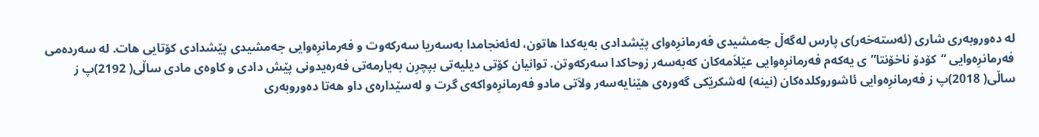له ‌‌ده‌وروبه‌‌ری شاری (ئه‌‌سته‌‌خه‌‌ر)ی پارس له‌‌گه‌ڵ جه‌‌مشیدی فه‌‌رمانرِه‌وای پێشدادی به‌‌یه‌‌كدا هاتون، له‌‌ئه‌‌نجامدا به‌‌سه‌‌ریا سه‌ركه‌‌وت و فه‌‌رمانرِه‌وایی جه‌‌مشیدی پێشدادی كۆتایی هات. له‌‌ سه‌‌رده‌مى فه‌‌رمانرِه‌وایی “كۆدۆ ناخۆنتا”ی یه‌‌كه‌‌م فه‌‌رمانرِه‌وایی عێلاَمه‌‌كان كه‌‌به‌‌سه‌‌ر زوحاكدا سه‌‌ركه‌‌وتن. توانیان كۆتى دیلیه‌‌تى بپچرِن به‌‌یارمه‌‌تى فه‌‌ره‌یدونى پێش دادی و كاوه‌ی مادی ساڵی( 2192)پ ز ساڵی( 2018)پ ز فه‌‌رمانرِه‌وایی ئاشوروكلده‌كان (نینه‌) له‌‌شكرێكى گه‌‌وره‌ی هێنایه‌‌سه‌‌ر ولاَتى مادو فه‌‌رمانرِه‌واكه‌‌ی گرت و له‌‌سێداره‌ی داو هه‌‌تا ده‌وروبه‌‌ری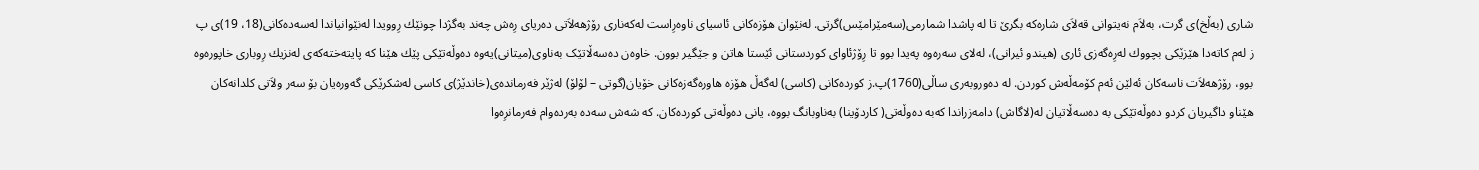شاری (به‌‌ڵخ)ی گرت، به‌‌لاَم نه‌‌یتوانى قه‌لاَى شاره‌كه‌‌ بگرێ تا له ‌‌پاشدا شمارمى(سه‌‌مێرامێس)گرتى. له‌‌نێوان هۆزه‌كانى ئاسیای ناوه‌رِاست له‌‌كه‌‌ناری رۆژهه‌لاَتى ده‌ریای رِه‌ش چه‌‌ند به‌‌گژدا چونێك رِوویدا له‌‌نێوانیاندا له‌‌سه‌‌ده‌كانى(18، 19)ی پ ز له‌‌م كاته‌‌دا هێزێكى بچووك له‌‌رِه‌گه‌‌زی ئاری (هیندو ئیرانى)، له‌لای سه‌‌ره‌وه‌ په‌‌یدا بوو تا رِۆژئاوای كوردستانى ئێستا هاتن و جێگیر بوون. خاوه‌ن ده‌سه‌ڵاتێک به‌‌ناوی(میتانى)یه‌‌وه‌ ده‌وڵه‌‌تێكى پێك هێنا كه‌‌ پایته‌خته‌‌كه‌‌ی له‌‌نزیك رِوباری خاپوره‌وه‌ بوو، رۆژهه‌لاَت ناسه‌‌كان ئه‌‌لێن ئه‌‌م كۆمه‌‌ڵه‌‌ش كوردن. له ‌‌ده‌وروبه‌‌ری ساڵی(1760)پ.ز كورده‌كانى (كاسى) له‌‌گه‌‌ڵ هۆزه‌ هاوره‌گه‌‌زه‌كانى خۆیان(گوتى – لۆلۆ) له‌‌ژێر فه‌‌رمانده‌ی(خاندێژ)ی كاسى له‌‌شكرێكى گه‌‌وره‌یان بۆ سه‌‌ر ولاَتى كلدانه‌‌كان هێناو داگیریان كردو ده‌وڵه‌‌تێكى به‌ ده‌سه‌ڵاتیان له‌(لاگاش) دامه‌‌زراندا كه‌‌به‌ ده‌وڵه‌‌تى( كاردۆینا) به‌‌ناوبانگ بووه،‌ یانى ده‌وڵه‌‌تى كورده‌كان. كه ‌‌شه‌‌ش سه‌‌ده‌ به‌‌رده‌وام فه‌‌رمانرِه‌وا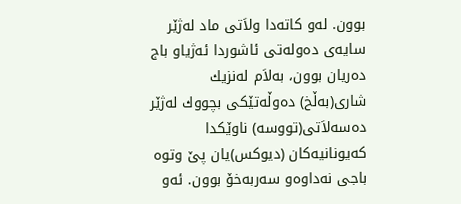بوون. له‌‌و كاته‌‌دا ولاَتى ماد له‌‌ژێر سایه‌ى ده‌وله‌تى ئاشوردا ئه‌ژیاو باج ده‌ریان بوون، به‌‌لاَم له‌‌نزیك شاری(به‌‌ڵخ) ده‌وڵه‌تێكى بچووك له‌‌ژێر ده‌سه‌لاَتى(تووسه‌) ناوێكدا كه‌‌یونانیه‌‌كان (دیوكس)یان پێ وتوه‌ باجى نه‌‌داوه‌و سه‌‌ربه‌‌خۆ بوون. ئه‌‌و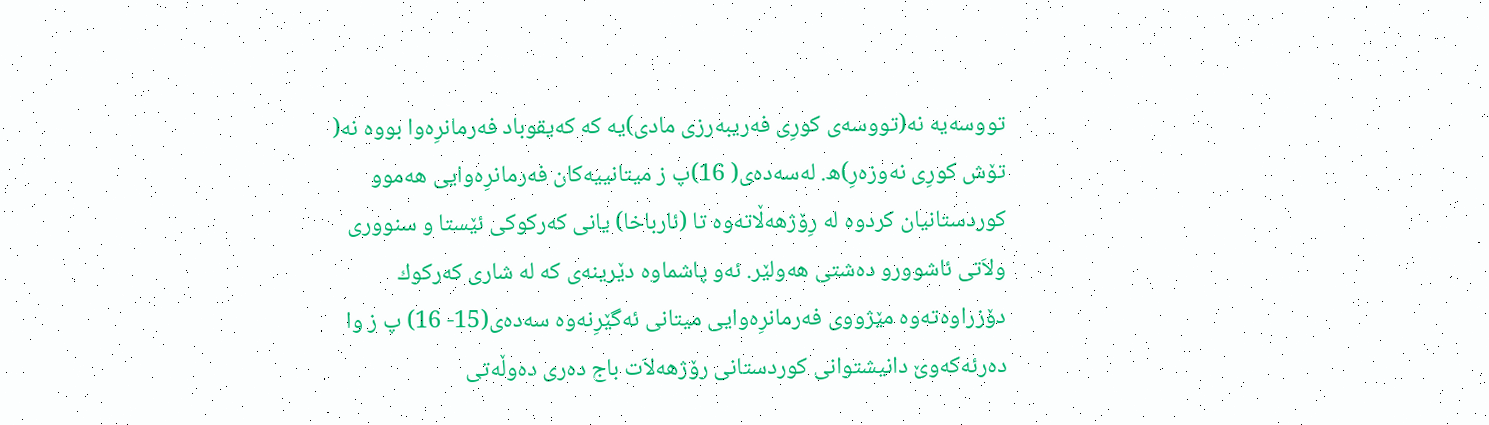تووسه‌‌یه ‌‌نه‌(تووسه‌‌ی كورِی فه‌‌ریبه‌‌رزی مادی)یه ‌‌كه‌‌ كه‌یقوباد فه‌‌رمانرِه‌وا بووه‌ نه‌( تۆش كورِی نه‌‌وزه‌رِ)ه‌. له‌‌سه‌‌ده‌ی( 16)پ ز میتانییه‌‌كان فه‌‌رمانرِه‌وایی هه‌‌موو كوردستانیان كردوه‌‌ له‌‌ رِۆژهه‌‌ڵاته‌‌وه‌‌ تا (ئارباخا) یانى كه‌‌ركوكی ئێستا و سنووری ولاَتى ئاشوورو ده‌شتى هه‌‌ولێر. ئه‌‌و پاشماوه‌‌ دێرینه‌‌ی كه‌‌ له‌‌ شاری كه‌ركوك دۆزراوه‌‌ته‌‌وه‌‌ مێژووی فه‌‌رمانرِه‌‌وایی میتانى ئه‌‌گێرِنه‌وه‌‌ سه‌‌ده‌‌ی(15- 16) پ ز وا ده‌‌ر‌‌‌‌ئه‌‌كه‌‌وێ دانیشتوانى كوردستانى رۆژهه‌لاَت باج ده‌‌ری ده‌‌وڵه‌‌تى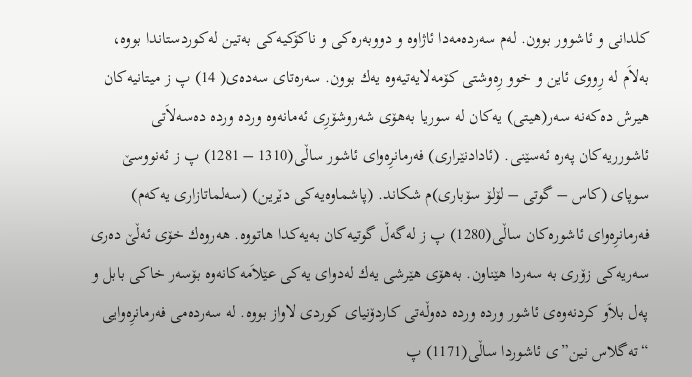كلدانى و ئاشوور بوون. له‌‌م سه‌‌رده‌‌مه‌‌دا ئاژاوه ‌و دووبه‌‌ره‌‌كی و ناكۆكیه‌‌كی به‌‌تین له‌كوردستاندا بووه‌‌، به‌‌لاَم له‌‌ رِووی ئاین و خوو رِه‌وشتى كۆمه‌‌لایه‌‌تیه‌‌وه‌‌ یه‌‌ك بوون. سه‌‌ره‌‌تای سه‌‌ده‌‌ی( 14) پ ز میتانیه‌‌كان هیرش ده‌‌كه‌‌نه‌‌ سه‌‌ر(هیتی) یه‌‌كان له‌‌ سوریا به‌‌هۆی شه‌روشۆرِى ئه‌‌مانه‌‌وه‌‌ ورده‌‌ ورده‌‌ ده‌سه‌لاَتى ئاشورریه‌‌كان په‌ره‌‌ ئه‌‌سێنى. (ئادادنێراری) فه‌رمانرِه‌‌وای ئاشور ساڵی(1310 – 1281) پ ز ئه‌‌نووسێ سوپای (كاس – گوتى – لۆلۆ سۆباری)م شكاند. (پاشماوه‌‌یه‌‌كی دێرین) (سه‌‌لماتازاری یه‌‌كه‌‌م) فه‌‌رمانرِه‌‌وای ئاشوره‌‌كان ساڵی(1280) پ ز له‌‌گه‌‌ڵ گوتیه‌‌كان به‌‌یه‌‌كدا هاتووه‌‌. هه‌‌روه‌‌ك خۆی ئه‌‌ڵێ ده‌‌ری سه‌‌ریه‌‌كی زۆری به‌‌ سه‌‌ردا هێناون. به‌‌هۆی هێرشى یه‌‌ك له‌‌دوای یه‌‌كی عێلاَمه‌‌كانه‌‌وه‌‌ بۆسه‌‌ر خاكی بابل و په‌‌ل بلاَو كردنه‌‌وه‌‌ی ئاشور ورده‌‌ ورده‌‌ ده‌‌وڵه‌‌تى کاردۆنیای كوردی لاواز بووه‌. له‌‌ سه‌‌رده‌‌می فه‌‌رمانرِه‌‌وایی “ته‌‌گلاس نین”ی ئاشوردا ساڵی(1171) پ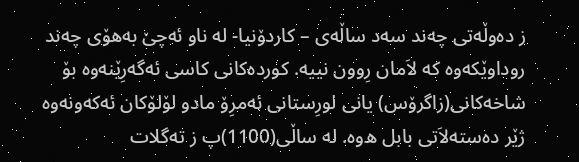ز ده‌‌وڵه‌‌تى چه‌‌ند سه‌‌د ساڵه‌ى – كاردۆنیا- له‌‌ ناو ئه‌‌چێ به‌‌هۆی چه‌‌ند روداوێكه‌وه‌‌ كه‌‌ لاَمان رِوون نییه‌‌. كورده‌‌كانى كاسى ئه‌‌گه‌‌رِێنه‌‌وه‌‌ بۆ شاخه‌‌كانى(زاگرۆس) یانى لورِستانى ئه‌‌مرِۆ مادو لۆلۆكان ئه‌‌كه‌‌ونه‌‌وه‌‌ ژێر ده‌سته‌لاَتى بابل ه‌‌وه‌‌. له‌‌ ساڵی(1100)پ ز ته‌گلات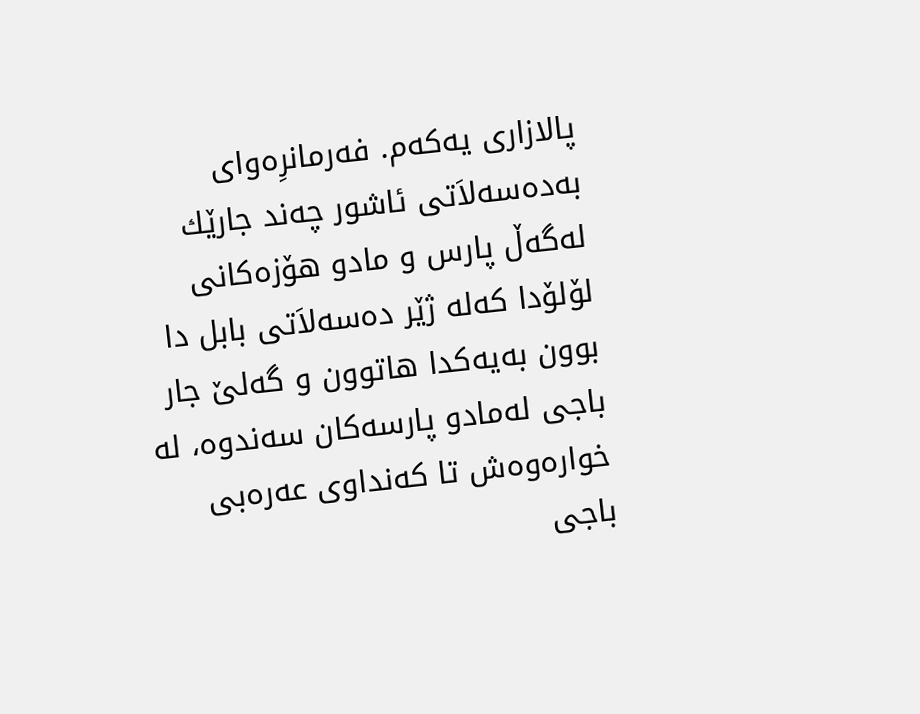پالازاری یه‌‌كه‌‌م. فه‌‌رمانرِه‌‌وای به‌‌ده‌سه‌لاَتى ئاشور چه‌‌ند جارێك له‌‌گه‌‌ڵ پارس و مادو هۆزه‌‌كانى لۆلۆدا كه‌‌له‌‌ ژێر ده‌سه‌لاَتى بابل دا بوون به‌‌یه‌‌كدا هاتوون و گه‌‌لێ جار باجى له‌‌مادو پارسه‌‌كان سه‌‌ندوه‌‌، له‌‌ خواره‌‌وه‌‌ش تا كه‌‌نداوی عه‌ره‌‌بى باجى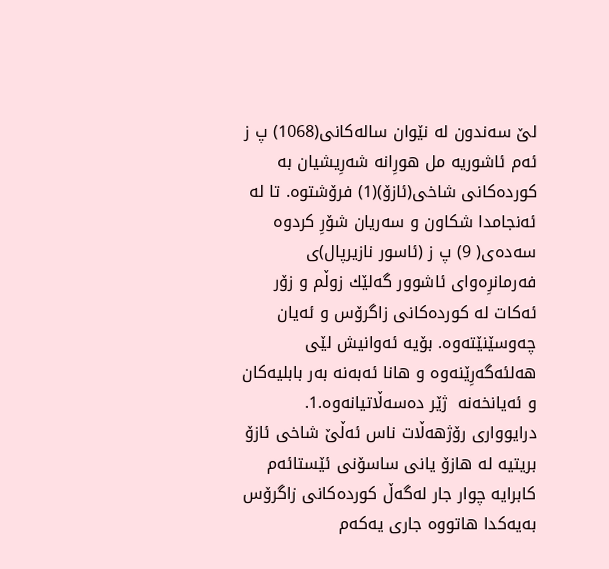لێ سه‌‌ندون له‌‌ نێوان ساله‌‌كانى(1068) پ ز ئه‌‌م ئاشوریه‌‌ مل هورِانه‌‌ شه‌‌رِیشیان به‌‌ كورده‌‌كانى شاخى(ئازۆ)(1) فرۆشتوه‌‌. تا له‌‌ ئه‌نجامدا شكاون و سه‌‌ریان شۆرِ كردوه‌‌ سه‌‌ده‌‌ی( 9) پ ز (ئاسور نازیرپال)ی فه‌‌رمانرِه‌‌وای ئاشوور گه‌لێك زوڵم و زۆر ئه‌‌كات له ‌‌كورده‌‌كانى زاگرۆس و ئه‌‌یان چه‌‌وسێنێته‌‌وه‌‌. بۆیه‌‌ ئه‌‌وانیش لێی هه‌‌لئه‌‌گه‌‌رِێنه‌‌وه ‌‌و هانا ئه‌‌به‌‌نه‌‌ به‌‌ر بابلیه‌‌كان و ئه‌یانخه‌نه‌ ‌ ژێر ده‌سه‌ڵاتیانه‌‌وه‌‌.1. درایوواری رۆژهه‌ڵات ناس ئه‌ڵێ شاخی ئازۆ بریتیه‌ له‌ هازۆ یانی ساسۆنی ئێستائه‌‌م كابرایه ‌‌چوار جار له‌‌گه‌‌ڵ كورده‌‌كانى زاگرۆس به‌‌یه‌‌كدا هاتووه‌‌ جاری یه‌‌كه‌‌م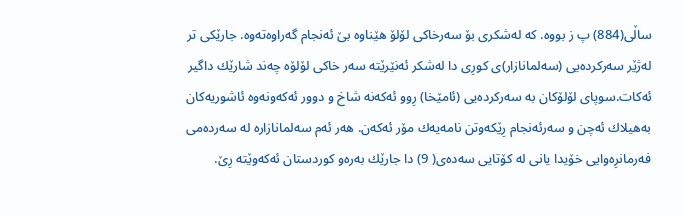ساڵی(884) پ ز بووه‌‌. كه‌‌ له‌‌شكری بۆ سه‌‌رخاكی لۆلۆ هێناوه‌ بێ ئه‌‌نجام گه‌راوه‌ته‌وه‌‌. جارێكی تر له‌‌ژێر سه‌‌ركرده‌‌یی (سه‌‌لمانازار)ی كورِی دا له‌‌شكر ئه‌‌نێرێته‌‌ سه‌‌ر خاكی لۆلۆه‌‌ چه‌‌ند شارێك داگیر ئه‌‌كات.سوپای لۆلۆكان به‌‌ سه‌‌ركرده‌‌یی (ئامێخا) رِوو ئه‌‌كه‌‌نه‌‌ شاخ و دوور ئه‌‌كه‌ونه‌‌وه ‌‌ئاشوریه‌‌كان به‌‌هیلاك ئه‌‌چن و سه‌‌رئه‌‌نجام رِێكه‌‌وتن نامه‌‌یه‌‌ك مۆر ئه‌‌كه‌ن. هه‌‌ر ئه‌‌م سه‌‌لمانازاره‌‌ له‌‌ سه‌‌رده‌‌مى فه‌‌رمانرِه‌‌وایی خۆیدا یانى له‌‌ كۆتایی سه‌‌ده‌‌ی( 9) دا جارێك به‌‌ره‌‌و كوردستان ئه‌‌كه‌‌وێته‌‌ رِێ.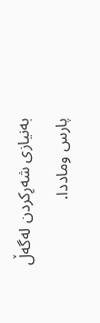به‌‌نیازی شه‌‌رِكردن له‌‌گه‌‌ڵ پارس وماددا.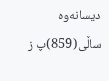دیسانه‌‌وه‌‌ ساڵی(859)پ ز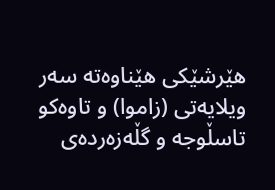هێرشێكى هێناوه‌‌ته‌‌ سه‌‌ر ویلایه‌‌تى (زاموا) و تاوه‌‌كو تاسڵوجه‌‌ و گڵه‌‌زه‌‌رده‌‌ی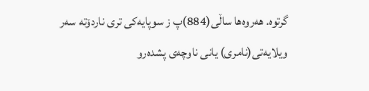گرتوه‌‌. هه‌‌روه‌‌ها ساڵی(884)پ ز سوپایه‌‌كی تری ناردۆته‌‌ سه‌‌ر ویلایه‌‌تى(نامری) یانى ناوچه‌‌ی پشده‌‌رو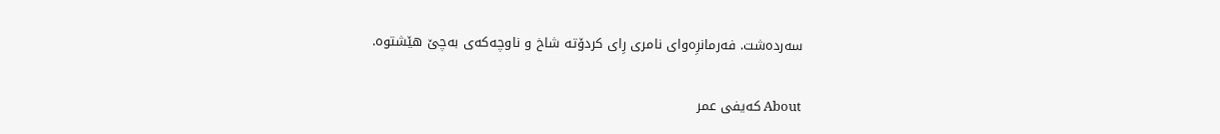سه‌‌رده‌‌شت. فه‌‌رمانرِه‌وای نامری رِای كردۆته‌‌ شاخ و ناوچه‌‌كه‌‌ی به‌‌چێ هێشتوه‌‌.

About كه‌یفی عمر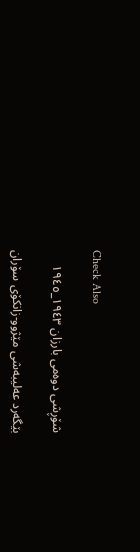Check Also

شۆڕشی دوەمی بارزان ١٩٤٣_١٩٤٥

بێگەرد عەلیبەشی مێژوو-زانكۆی سۆران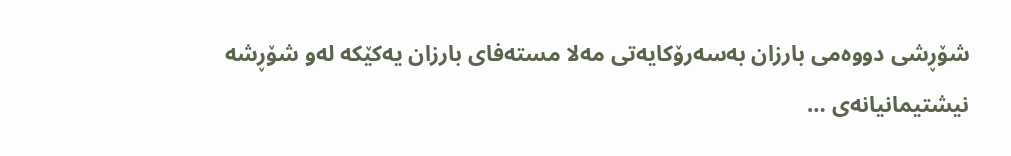شۆڕشی دووەمی بارزان بەسەرۆکایەتی مەلا مستەفای بارزان یەکێکە لەو شۆڕشە نیشتیمانیانەی …